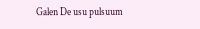Galen De usu pulsuum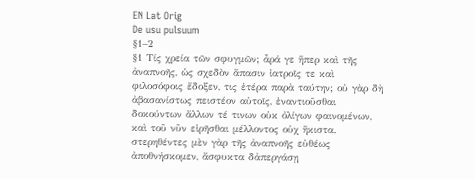EN Lat Orig
De usu pulsuum
§1–2
§1 Τίς χρεία τῶν σφυγμῶν; ἆρά γε ἥπερ καὶ τῆς ἀναπνοῆς, ὡς σχεδὸν ἅπασιν ἰατροῖς τε καὶ φιλοσόφοις ἔδοξεν, τις ἑτέρα παρὰ ταύτην; οὐ γὰρ δὴ ἀβασανίστως πειστέον αὐτοῖς, ἐναντιοῦσθαι δοκούντων ἄλλων τέ τινων οὐκ ὀλίγων φαινομένων, καὶ τοῦ νῦν εἰρῆσθαι μέλλοντος οὐχ ἥκιστα. στερηθέντες μὲν γὰρ τῆς ἀναπνοῆς εὐθέως ἀποθνήσκομεν, ἄσφυκτα δἀπεργάσῃ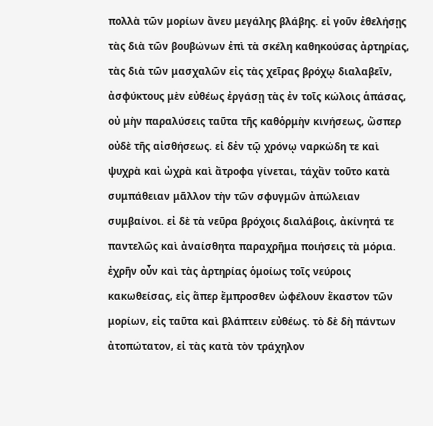πολλὰ τῶν μορίων ἄνευ μεγάλης βλάβης. εἰ γοῦν ἐθελήσῃς τὰς διὰ τῶν βουβώνων ἐπὶ τὰ σκέλη καθηκούσας ἀρτηρίας, τὰς διὰ τῶν μασχαλῶν εἰς τὰς χεῖρας βρόχῳ διαλαβεῖν, ἀσφύκτους μὲν εὐθέως ἐργάσῃ τὰς ἐν τοῖς κώλοις ἁπάσας, οὐ μὴν παραλύσεις ταῦτα τῆς καθὁρμὴν κινήσεως, ὥσπερ οὐδὲ τῆς αἰσθήσεως. εἰ δἐν τῷ χρόνῳ ναρκώδη τε καὶ ψυχρὰ καὶ ὠχρὰ καὶ ἄτροφα γίνεται, τάχἂν τοῦτο κατὰ συμπάθειαν μᾶλλον τὴν τῶν σφυγμῶν ἀπώλειαν συμβαίνοι. εἰ δὲ τὰ νεῦρα βρόχοις διαλάβοις, ἀκίνητά τε παντελῶς καὶ ἀναίσθητα παραχρῆμα ποιήσεις τὰ μόρια. ἐχρῆν οὖν καὶ τὰς ἀρτηρίας ὁμοίως τοῖς νεύροις κακωθείσας, εἰς ἅπερ ἔμπροσθεν ὠφέλουν ἕκαστον τῶν μορίων, εἰς ταῦτα καὶ βλάπτειν εὐθέως. τὸ δὲ δὴ πάντων ἀτοπώτατον, εἰ τὰς κατὰ τὸν τράχηλον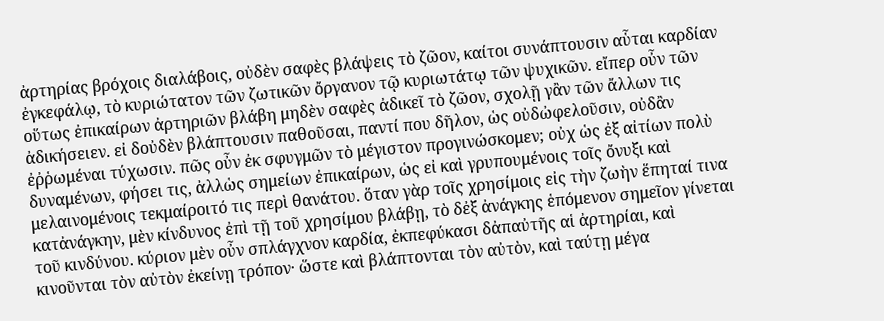ἀρτηρίας βρόχοις διαλάβοις, οὐδὲν σαφὲς βλάψεις τὸ ζῶον, καίτοι συνάπτουσιν αὗται καρδίαν ἐγκεφάλῳ, τὸ κυριώτατον τῶν ζωτικῶν ὄργανον τῷ κυριωτάτῳ τῶν ψυχικῶν. εἴπερ οὖν τῶν οὕτως ἐπικαίρων ἀρτηριῶν βλάβη μηδὲν σαφὲς ἀδικεῖ τὸ ζῶον, σχολῇ γἂν τῶν ἄλλων τις ἀδικήσειεν. εἰ δοὐδὲν βλάπτουσιν παθοῦσαι, παντί που δῆλον, ὡς οὐδὠφελοῦσιν, οὐδἂν ἐῤῥωμέναι τύχωσιν. πῶς οὖν ἐκ σφυγμῶν τὸ μέγιστον προγινώσκομεν; οὐχ ὡς ἐξ αἰτίων πολὺ δυναμένων, φήσει τις, ἀλλὡς σημείων ἐπικαίρων, ὡς εἰ καὶ γρυπουμένοις τοῖς ὄνυξι καὶ μελαινομένοις τεκμαίροιτό τις περὶ θανάτου. ὅταν γὰρ τοῖς χρησίμοις εἰς τὴν ζωὴν ἕπηταί τινα κατἀνάγκην, μὲν κίνδυνος ἐπὶ τῇ τοῦ χρησίμου βλάβῃ, τὸ δἐξ ἀνάγκης ἑπόμενον σημεῖον γίνεται τοῦ κινδύνου. κύριον μὲν οὖν σπλάγχνον καρδία, ἐκπεφύκασι δἀπαὐτῆς αἱ ἀρτηρίαι, καὶ κινοῦνται τὸν αὐτὸν ἐκείνῃ τρόπον· ὥστε καὶ βλάπτονται τὸν αὐτὸν, καὶ ταύτῃ μέγα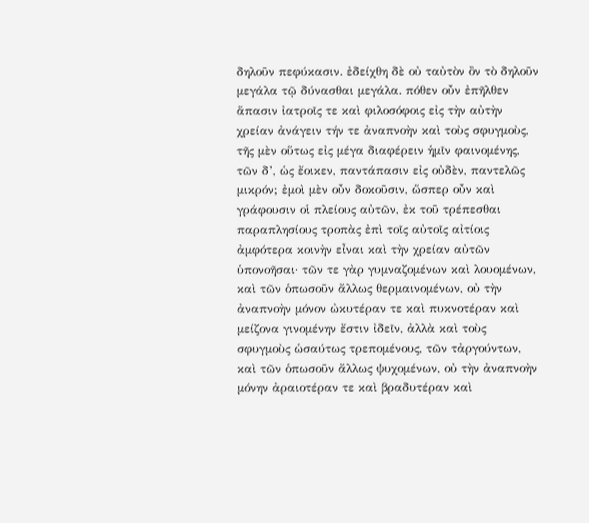δηλοῦν πεφύκασιν. ἐδείχθη δὲ οὐ ταὐτὸν ὂν τὸ δηλοῦν μεγάλα τῷ δύνασθαι μεγάλα. πόθεν οὖν ἐπῆλθεν ἅπασιν ἰατροῖς τε καὶ φιλοσόφοις εἰς τὴν αὐτὴν χρείαν ἀνάγειν τήν τε ἀναπνοὴν καὶ τοὺς σφυγμοὺς, τῆς μὲν οὕτως εἰς μέγα διαφέρειν ἡμῖν φαινομένης, τῶν δ’, ὡς ἔοικεν, παντάπασιν εἰς οὐδὲν, παντελῶς μικρόν; ἐμοὶ μὲν οὖν δοκοῦσιν, ὥσπερ οὖν καὶ γράφουσιν οἱ πλείους αὐτῶν, ἐκ τοῦ τρέπεσθαι παραπλησίους τροπὰς ἐπὶ τοῖς αὐτοῖς αἰτίοις ἀμφότερα κοινὴν εἶναι καὶ τὴν χρείαν αὐτῶν ὑπονοῆσαι· τῶν τε γὰρ γυμναζομένων καὶ λουομένων, καὶ τῶν ὁπωσοῦν ἄλλως θερμαινομένων, οὐ τὴν ἀναπνοὴν μόνον ὠκυτέραν τε καὶ πυκνοτέραν καὶ μείζονα γινομένην ἔστιν ἰδεῖν, ἀλλὰ καὶ τοὺς σφυγμοὺς ὡσαύτως τρεπομένους, τῶν τἀργούντων, καὶ τῶν ὁπωσοῦν ἄλλως ψυχομένων, οὐ τὴν ἀναπνοὴν μόνην ἀραιοτέραν τε καὶ βραδυτέραν καὶ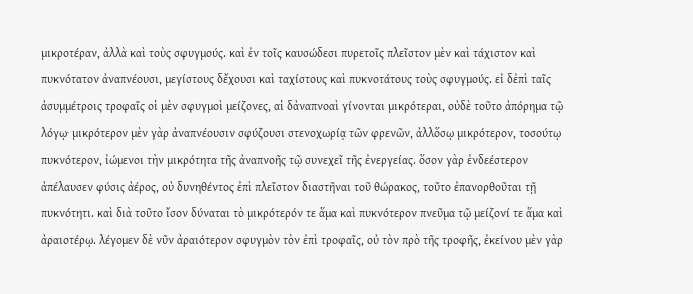μικροτέραν, ἀλλὰ καὶ τοὺς σφυγμούς. καὶ ἐν τοῖς καυσώδεσι πυρετοῖς πλεῖστον μὲν καὶ τάχιστον καὶ πυκνότατον ἀναπνέουσι, μεγίστους δἔχουσι καὶ ταχίστους καὶ πυκνοτάτους τοὺς σφυγμούς. εἰ δἐπὶ ταῖς ἀσυμμέτροις τροφαῖς οἱ μὲν σφυγμοὶ μείζονες, αἱ δἀναπνοαὶ γίνονται μικρότεραι, οὐδὲ τοῦτο ἀπόρημα τῷ λόγῳ· μικρότερον μὲν γὰρ ἀναπνέουσιν σφύζουσι στενοχωρίᾳ τῶν φρενῶν, ἀλλὅσῳ μικρότερον, τοσούτῳ πυκνότερον, ἰώμενοι τὴν μικρότητα τῆς ἀναπνοῆς τῷ συνεχεῖ τῆς ἐνεργείας. ὅσον γὰρ ἐνδεέστερον ἀπέλαυσεν φύσις ἀέρος, οὐ δυνηθέντος ἐπὶ πλεῖστον διαστῆναι τοῦ θώρακος, τοῦτο ἐπανορθοῦται τῇ πυκνότητι. καὶ διὰ τοῦτο ἴσον δύναται τὸ μικρότερόν τε ἅμα καὶ πυκνότερον πνεῦμα τῷ μείζονί τε ἅμα καὶ ἀραιοτέρῳ. λέγομεν δὲ νῦν ἀραιότερον σφυγμὸν τὸν ἐπὶ τροφαῖς, οὐ τὸν πρὸ τῆς τροφῆς, ἐκείνου μὲν γὰρ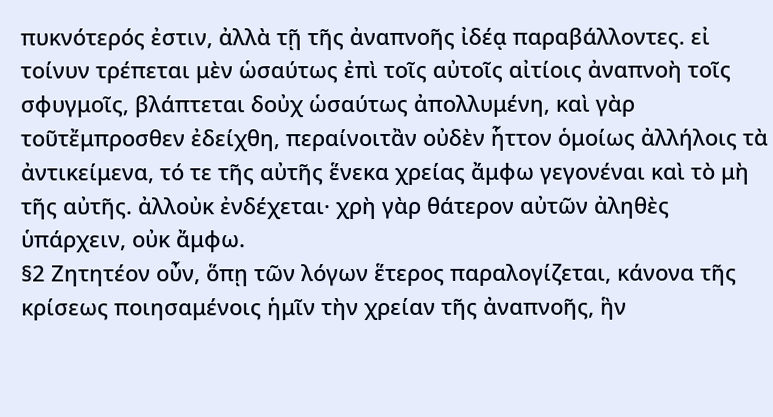πυκνότερός ἐστιν, ἀλλὰ τῇ τῆς ἀναπνοῆς ἰδέᾳ παραβάλλοντες. εἰ τοίνυν τρέπεται μὲν ὡσαύτως ἐπὶ τοῖς αὐτοῖς αἰτίοις ἀναπνοὴ τοῖς σφυγμοῖς, βλάπτεται δοὐχ ὡσαύτως ἀπολλυμένη, καὶ γὰρ τοῦτἔμπροσθεν ἐδείχθη, περαίνοιτἂν οὐδὲν ἧττον ὁμοίως ἀλλήλοις τὰ ἀντικείμενα, τό τε τῆς αὐτῆς ἕνεκα χρείας ἄμφω γεγονέναι καὶ τὸ μὴ τῆς αὐτῆς. ἀλλοὐκ ἐνδέχεται· χρὴ γὰρ θάτερον αὐτῶν ἀληθὲς ὑπάρχειν, οὐκ ἄμφω.
§2 Ζητητέον οὖν, ὅπῃ τῶν λόγων ἕτερος παραλογίζεται, κάνονα τῆς κρίσεως ποιησαμένοις ἡμῖν τὴν χρείαν τῆς ἀναπνοῆς, ἣν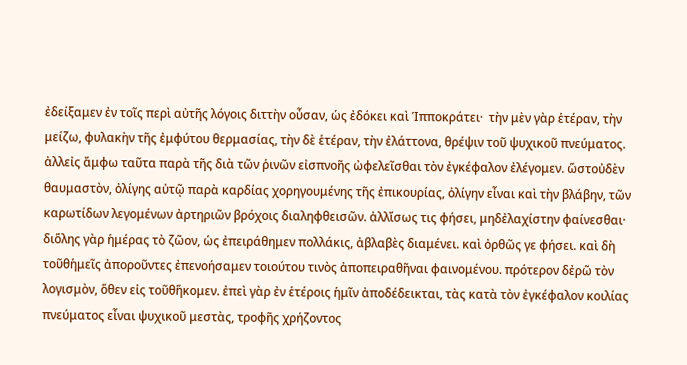ἐδείξαμεν ἐν τοῖς περὶ αὐτῆς λόγοις διττὴν οὖσαν, ὡς ἐδόκει καὶ Ἱπποκράτει·  τὴν μὲν γὰρ ἑτέραν, τὴν μείζω, φυλακὴν τῆς ἐμφύτου θερμασίας, τὴν δὲ ἑτέραν, τὴν ἐλάττονα, θρέψιν τοῦ ψυχικοῦ πνεύματος. ἀλλεἰς ἄμφω ταῦτα παρὰ τῆς διὰ τῶν ῥινῶν εἰσπνοῆς ὠφελεῖσθαι τὸν ἐγκέφαλον ἐλέγομεν. ὥστοὐδὲν θαυμαστὸν, ὀλίγης αὐτῷ παρὰ καρδίας χορηγουμένης τῆς ἐπικουρίας, ὀλίγην εἶναι καὶ τὴν βλάβην, τῶν καρωτίδων λεγομένων ἀρτηριῶν βρόχοις διαληφθεισῶν. ἀλλἴσως τις φήσει, μηδἐλαχίστην φαίνεσθαι· διὅλης γὰρ ἡμέρας τὸ ζῶον, ὡς ἐπειράθημεν πολλάκις, ἀβλαβὲς διαμένει. καὶ ὀρθῶς γε φήσει. καὶ δὴ τοῦθἡμεῖς ἀποροῦντες ἐπενοήσαμεν τοιούτου τινὸς ἀποπειραθῆναι φαινομένου. πρότερον δἐρῶ τὸν λογισμὸν, ὅθεν εἰς τοῦθἥκομεν. ἐπεὶ γὰρ ἐν ἑτέροις ἡμῖν ἀποδέδεικται, τὰς κατὰ τὸν ἐγκέφαλον κοιλίας πνεύματος εἶναι ψυχικοῦ μεστὰς, τροφῆς χρήζοντος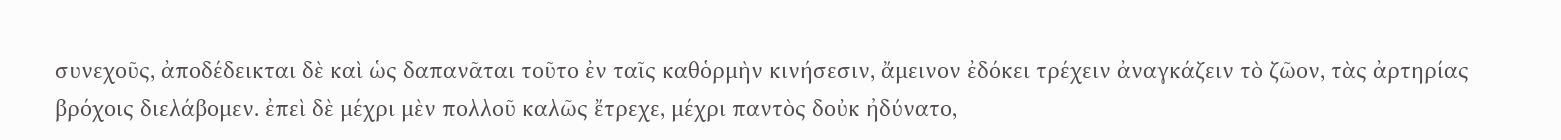συνεχοῦς, ἀποδέδεικται δὲ καὶ ὡς δαπανᾶται τοῦτο ἐν ταῖς καθὁρμὴν κινήσεσιν, ἄμεινον ἐδόκει τρέχειν ἀναγκάζειν τὸ ζῶον, τὰς ἀρτηρίας βρόχοις διελάβομεν. ἐπεὶ δὲ μέχρι μὲν πολλοῦ καλῶς ἔτρεχε, μέχρι παντὸς δοὐκ ἠδύνατο,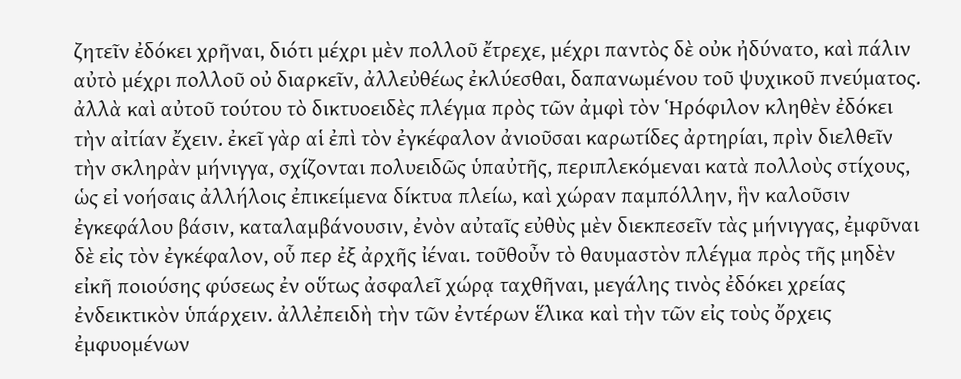ζητεῖν ἐδόκει χρῆναι, διότι μέχρι μὲν πολλοῦ ἔτρεχε, μέχρι παντὸς δὲ οὐκ ἠδύνατο, καὶ πάλιν αὐτὸ μέχρι πολλοῦ οὐ διαρκεῖν, ἀλλεὐθέως ἐκλύεσθαι, δαπανωμένου τοῦ ψυχικοῦ πνεύματος. ἀλλὰ καὶ αὐτοῦ τούτου τὸ δικτυοειδὲς πλέγμα πρὸς τῶν ἀμφὶ τὸν Ἡρόφιλον κληθὲν ἐδόκει τὴν αἰτίαν ἔχειν. ἐκεῖ γὰρ αἱ ἐπὶ τὸν ἐγκέφαλον ἀνιοῦσαι καρωτίδες ἀρτηρίαι, πρὶν διελθεῖν τὴν σκληρὰν μήνιγγα, σχίζονται πολυειδῶς ὑπαὐτῆς, περιπλεκόμεναι κατὰ πολλοὺς στίχους, ὡς εἰ νοήσαις ἀλλήλοις ἐπικείμενα δίκτυα πλείω, καὶ χώραν παμπόλλην, ἣν καλοῦσιν ἐγκεφάλου βάσιν, καταλαμβάνουσιν, ἐνὸν αὐταῖς εὐθὺς μὲν διεκπεσεῖν τὰς μήνιγγας, ἐμφῦναι δὲ εἰς τὸν ἐγκέφαλον, οὗ περ ἐξ ἀρχῆς ἰέναι. τοῦθοὖν τὸ θαυμαστὸν πλέγμα πρὸς τῆς μηδὲν εἰκῆ ποιούσης φύσεως ἐν οὕτως ἀσφαλεῖ χώρᾳ ταχθῆναι, μεγάλης τινὸς ἐδόκει χρείας ἐνδεικτικὸν ὑπάρχειν. ἀλλἐπειδὴ τὴν τῶν ἐντέρων ἕλικα καὶ τὴν τῶν εἰς τοὺς ὄρχεις ἐμφυομένων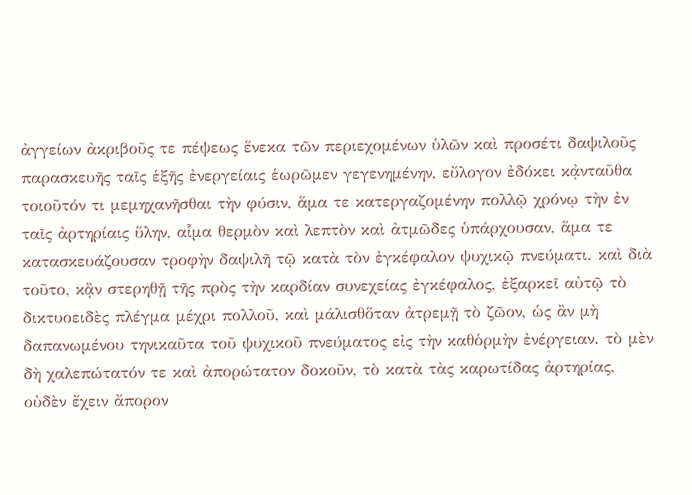ἀγγείων ἀκριβοῦς τε πέψεως ἕνεκα τῶν περιεχομένων ὑλῶν καὶ προσέτι δαψιλοῦς παρασκευῆς ταῖς ἑξῆς ἐνεργείαις ἑωρῶμεν γεγενημένην, εὔλογον ἐδόκει κᾀνταῦθα τοιοῦτόν τι μεμηχανῆσθαι τὴν φύσιν, ἅμα τε κατεργαζομένην πολλῷ χρόνῳ τὴν ἐν ταῖς ἀρτηρίαις ὕλην, αἷμα θερμὸν καὶ λεπτὸν καὶ ἀτμῶδες ὑπάρχουσαν, ἅμα τε κατασκευάζουσαν τροφὴν δαψιλῆ τῷ κατὰ τὸν ἐγκέφαλον ψυχικῷ πνεύματι. καὶ διὰ τοῦτο, κᾂν στερηθῇ τῆς πρὸς τὴν καρδίαν συνεχείας ἐγκέφαλος, ἐξαρκεῖ αὐτῷ τὸ δικτυοειδὲς πλέγμα μέχρι πολλοῦ, καὶ μάλισθὅταν ἀτρεμῇ τὸ ζῶον, ὡς ἂν μὴ δαπανωμένου τηνικαῦτα τοῦ ψυχικοῦ πνεύματος εἰς τὴν καθὁρμὴν ἐνέργειαν. τὸ μὲν δὴ χαλεπώτατόν τε καὶ ἀπορώτατον δοκοῦν, τὸ κατὰ τὰς καρωτίδας ἀρτηρίας, οὐδὲν ἔχειν ἄπορον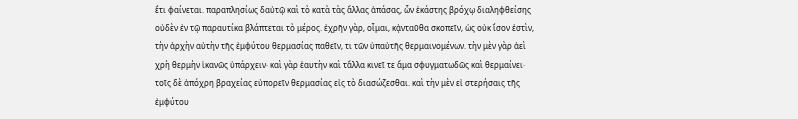ἔτι φαίνεται. παραπλησίως δαὐτῷ καὶ τὸ κατὰ τὰς ἄλλας ἁπάσας, ὧν ἑκάστης βρόχῳ διαληφθείσης οὐδὲν ἐν τῷ παραυτίκα βλάπτεται τὸ μέρος. ἐχρῆν γὰρ, οἶμαι, κᾀνταῦθα σκοπεῖν, ὡς οὐκ ἴσον ἐστὶν, τὴν ἀρχὴν αὐτὴν τῆς ἐμφύτου θερμασίας παθεῖν, τι τῶν ὑπαὐτῆς θερμαινομένων. τὴν μὲν γὰρ ἀεὶ χρὴ θερμὴν ἱκανῶς ὑπάρχειν· καὶ γὰρ ἑαυτὴν καὶ τἄλλα κινεῖ τε ἅμα σφυγματωδῶς καὶ θερμαίνει· τοῖς δὲ ἀπόχρη βραχείας εὐπορεῖν θερμασίας εἰς τὸ διασώζεσθαι. καὶ τὴν μὲν εἰ στερήσαις τῆς ἐμφύτου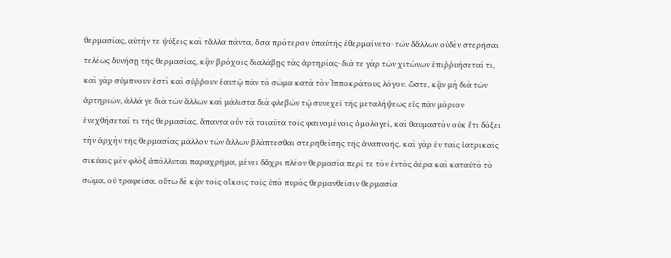θερμασίας, αὐτήν τε ψύξεις καὶ τἄλλα πάντα, ὅσα πρότερον ὑπαὐτῆς ἐθερμαίνετο· τῶν δἄλλων οὐδὲν στερῆσαι τελέως δυνήσῃ τῆς θερμασίας, κᾂν βρόχοις διαλάβῃς τὰς ἀρτηρίας· διά τε γὰρ τῶν χιτώνων ἐπιῤῥυήσεταί τι, καὶ γὰρ σύμπνουν ἐστὶ καὶ σύῤῥουν ἑαυτῷ πᾶν τὸ σῶμα κατὰ τὸν Ἱπποκράτους λόγον. ὥστε, κᾂν μὴ διὰ τῶν ἀρτηριῶν, ἀλλά γε διὰ τῶν ἄλλων καὶ μάλιστα διὰ φλεβῶν τῷ συνεχεῖ τῆς μεταλήψεως εἰς πᾶν μόριον ἐνεχθήσεταί τι τῆς θερμασίας. ἅπαντα οὖν τὰ τοιαῦτα τοῖς φαινομένοις ὁμολογεῖ, καὶ θαυμαστὸν οὐκ ἔτι δόξει τὴν ἀρχὴν τῆς θερμασίας μᾶλλον τῶν ἄλλων βλάπτεσθαι στερηθείσης τῆς ἀναπνοῆς. καὶ γὰρ ἐν ταῖς ἰατρικαῖς σικύαις μὲν φλὸξ ἀπόλλυται παραχρῆμα, μένει δἄχρι πλέον θερμασία περί τε τὸν ἐντὸς ἀέρα καὶ καταὐτὸ τὸ σῶμα, οὐ τραφεῖσα. οὕτω δὲ κᾀν τοῖς οἴκοις τοῖς ὑπὸ πυρὸς θερμανθεῖσιν θερμασία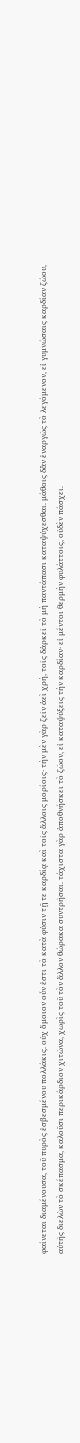φαίνεται διαμένουσα, τοῦ πυρὸς ἐσβεσμένου πολλάκις. οὐχ ὅμοιον οὖν ἐστι τὸ κατὰ φύσιν τῇ τε καρδίᾳ καὶ τοῖς ἄλλοις μορίοις· τὴν μὲν γὰρ ζεῖν ἀεὶ χρὴ, τοῖς δἀρκεῖ τὸ μὴ παντάπασι καταψύχεσθαι. μάθοις δἂν ἐναργῶς τὸ λεγόμενον, εἰ γυμνώσαις καρδίαν ζώου, αὐτῆς διελὼν τὸ σκέπασμα, καλοῦσι περικάρδιον χιτῶνα, χωρὶς τοῦ τὸν ἄλλον θώρακα συντρῆσαι. τάχιστα γὰρ ἀποθνήσκει τὸ ζῶον, εἰ καταψύξεις τὴν καρδίαν· εἰ μέντοι θερμὴν φυλάττοις, οὐδὲν πάσχει.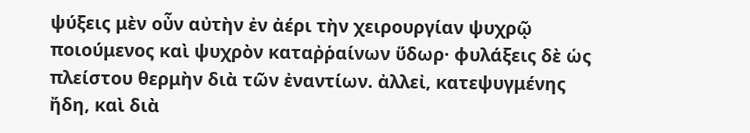ψύξεις μὲν οὖν αὐτὴν ἐν ἀέρι τὴν χειρουργίαν ψυχρῷ ποιούμενος καὶ ψυχρὸν καταῤῥαίνων ὕδωρ· φυλάξεις δὲ ὡς πλείστου θερμὴν διὰ τῶν ἐναντίων. ἀλλεἰ, κατεψυγμένης ἤδη, καὶ διὰ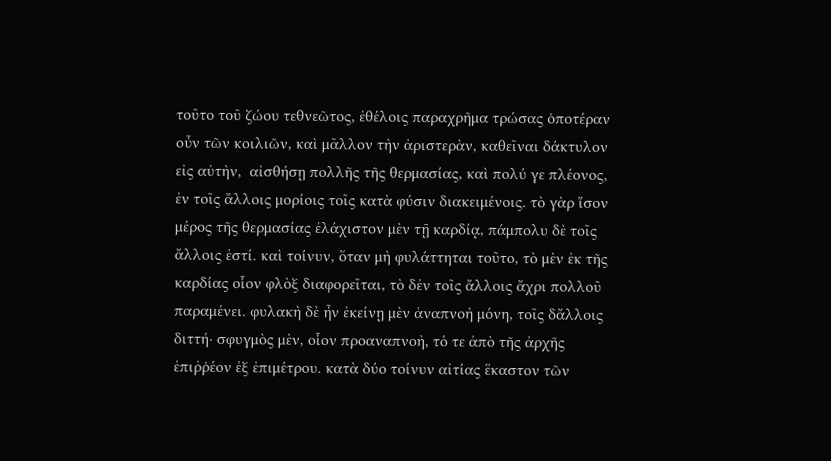τοῦτο τοῦ ζώου τεθνεῶτος, ἐθέλοις παραχρῆμα τρώσας ὁποτέραν οὖν τῶν κοιλιῶν, καὶ μᾶλλον τὴν ἀριστερὰν, καθεῖναι δάκτυλον εἰς αὐτὴν,  αἰσθήσῃ πολλῆς τῆς θερμασίας, καὶ πολύ γε πλέονος, ἐν τοῖς ἄλλοις μορίοις τοῖς κατὰ φύσιν διακειμένοις. τὸ γὰρ ἴσον μέρος τῆς θερμασίας ἐλάχιστον μὲν τῇ καρδίᾳ, πάμπολυ δὲ τοῖς ἄλλοις ἐστί. καὶ τοίνυν, ὅταν μὴ φυλάττηται τοῦτο, τὸ μὲν ἐκ τῆς καρδίας οἷον φλὸξ διαφορεῖται, τὸ δἐν τοῖς ἄλλοις ἄχρι πολλοῦ παραμένει. φυλακὴ δὲ ἦν ἐκείνῃ μὲν ἀναπνοὴ μόνη, τοῖς δἄλλοις διττή· σφυγμὸς μὲν, οἷον προαναπνοὴ, τό τε ἀπὸ τῆς ἀρχῆς ἐπιῤῥέον ἐξ ἐπιμέτρου. κατὰ δύο τοίνυν αἰτίας ἕκαστον τῶν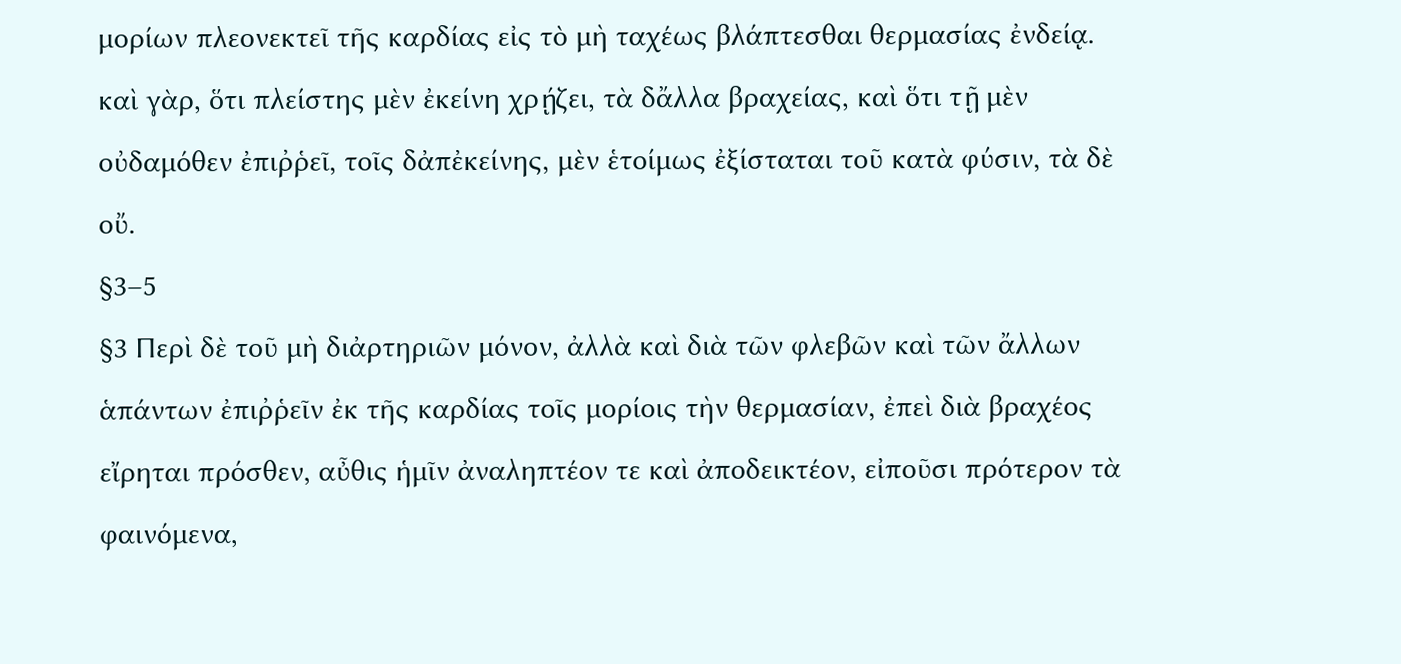μορίων πλεονεκτεῖ τῆς καρδίας εἰς τὸ μὴ ταχέως βλάπτεσθαι θερμασίας ἐνδείᾳ. καὶ γὰρ, ὅτι πλείστης μὲν ἐκείνη χρῄζει, τὰ δἄλλα βραχείας, καὶ ὅτι τῇ μὲν οὐδαμόθεν ἐπιῤῥεῖ, τοῖς δἀπἐκείνης, μὲν ἑτοίμως ἐξίσταται τοῦ κατὰ φύσιν, τὰ δὲ οὔ.
§3–5
§3 Περὶ δὲ τοῦ μὴ διἀρτηριῶν μόνον, ἀλλὰ καὶ διὰ τῶν φλεβῶν καὶ τῶν ἄλλων ἁπάντων ἐπιῤῥεῖν ἐκ τῆς καρδίας τοῖς μορίοις τὴν θερμασίαν, ἐπεὶ διὰ βραχέος εἴρηται πρόσθεν, αὖθις ἡμῖν ἀναληπτέον τε καὶ ἀποδεικτέον, εἰποῦσι πρότερον τὰ φαινόμενα,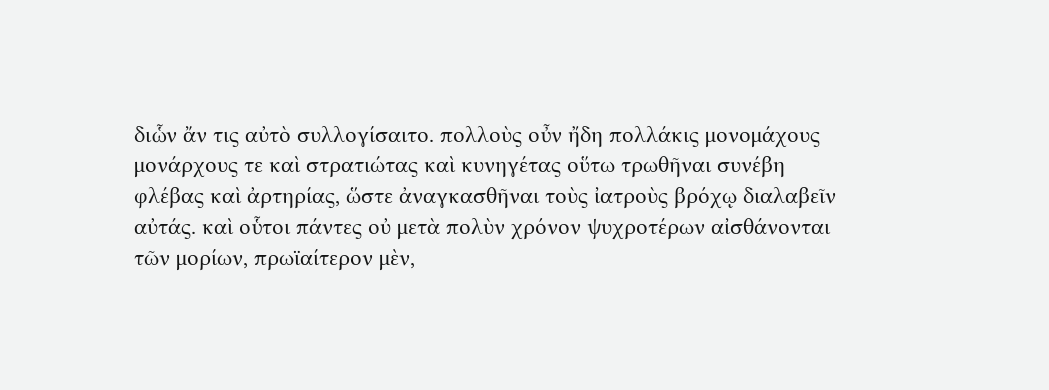διὧν ἄν τις αὐτὸ συλλογίσαιτο. πολλοὺς οὖν ἤδη πολλάκις μονομάχους μονάρχους τε καὶ στρατιώτας καὶ κυνηγέτας οὕτω τρωθῆναι συνέβη φλέβας καὶ ἀρτηρίας, ὥστε ἀναγκασθῆναι τοὺς ἰατροὺς βρόχῳ διαλαβεῖν αὐτάς. καὶ οὗτοι πάντες οὐ μετὰ πολὺν χρόνον ψυχροτέρων αἰσθάνονται τῶν μορίων, πρωϊαίτερον μὲν,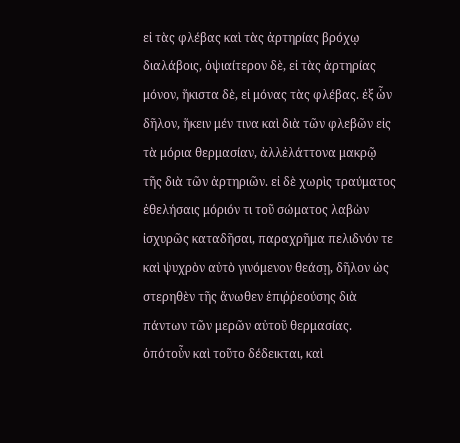εἰ τὰς φλέβας καὶ τὰς ἀρτηρίας βρόχῳ διαλάβοις, ὀψιαίτερον δὲ, εἰ τὰς ἀρτηρίας μόνον, ἥκιστα δὲ, εἰ μόνας τὰς φλέβας. ἐξ ὧν δῆλον, ἥκειν μέν τινα καὶ διὰ τῶν φλεβῶν εἰς τὰ μόρια θερμασίαν, ἀλλἐλάττονα μακρῷ τῆς διὰ τῶν ἀρτηριῶν. εἰ δὲ χωρὶς τραύματος ἐθελήσαις μόριόν τι τοῦ σώματος λαβὼν ἰσχυρῶς καταδῆσαι, παραχρῆμα πελιδνόν τε καὶ ψυχρὸν αὐτὸ γινόμενον θεάσῃ, δῆλον ὡς στερηθὲν τῆς ἄνωθεν ἐπιῤῥεούσης διὰ πάντων τῶν μερῶν αὐτοῦ θερμασίας. ὁπότοὖν καὶ τοῦτο δέδεικται, καὶ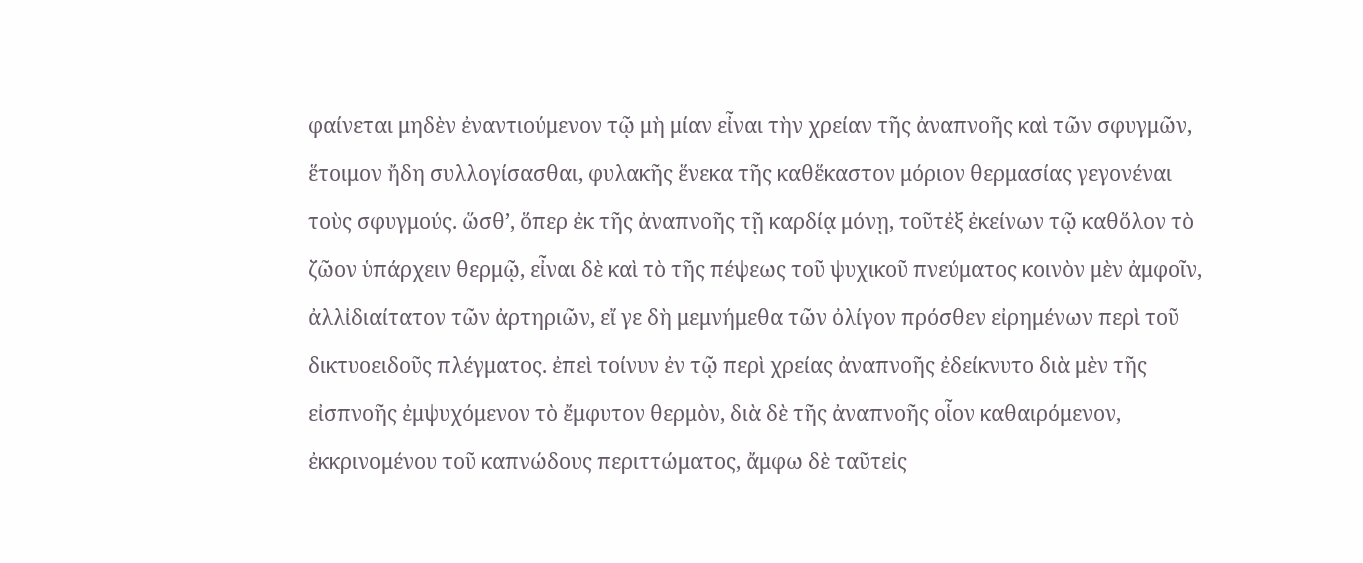φαίνεται μηδὲν ἐναντιούμενον τῷ μὴ μίαν εἶναι τὴν χρείαν τῆς ἀναπνοῆς καὶ τῶν σφυγμῶν, ἕτοιμον ἤδη συλλογίσασθαι, φυλακῆς ἕνεκα τῆς καθἕκαστον μόριον θερμασίας γεγονέναι τοὺς σφυγμούς. ὥσθ’, ὅπερ ἐκ τῆς ἀναπνοῆς τῇ καρδίᾳ μόνῃ, τοῦτἐξ ἐκείνων τῷ καθὅλον τὸ ζῶον ὑπάρχειν θερμῷ, εἶναι δὲ καὶ τὸ τῆς πέψεως τοῦ ψυχικοῦ πνεύματος κοινὸν μὲν ἀμφοῖν, ἀλλἰδιαίτατον τῶν ἀρτηριῶν, εἴ γε δὴ μεμνήμεθα τῶν ὀλίγον πρόσθεν εἰρημένων περὶ τοῦ δικτυοειδοῦς πλέγματος. ἐπεὶ τοίνυν ἐν τῷ περὶ χρείας ἀναπνοῆς ἐδείκνυτο διὰ μὲν τῆς εἰσπνοῆς ἐμψυχόμενον τὸ ἔμφυτον θερμὸν, διὰ δὲ τῆς ἀναπνοῆς οἷον καθαιρόμενον, ἐκκρινομένου τοῦ καπνώδους περιττώματος, ἄμφω δὲ ταῦτεἰς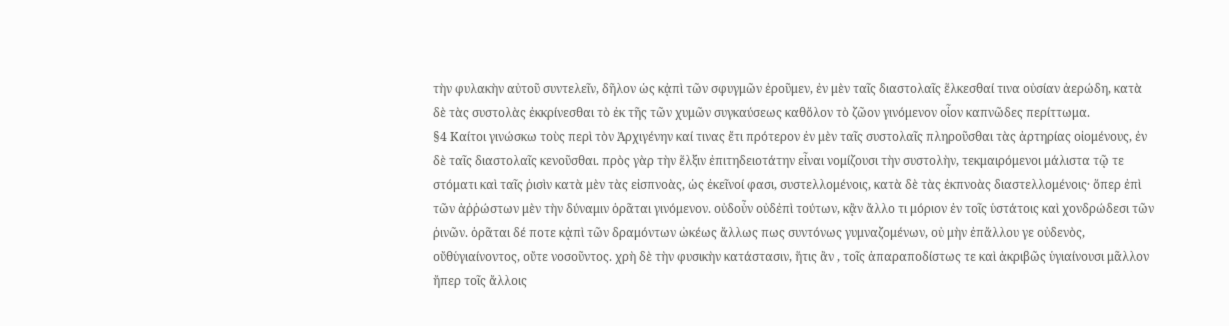τὴν φυλακὴν αὐτοῦ συντελεῖν, δῆλον ὡς κᾀπὶ τῶν σφυγμῶν ἐροῦμεν, ἐν μὲν ταῖς διαστολαῖς ἕλκεσθαί τινα οὐσίαν ἀερώδη, κατὰ δὲ τὰς συστολὰς ἐκκρίνεσθαι τὸ ἐκ τῆς τῶν χυμῶν συγκαύσεως καθὅλον τὸ ζῶον γινόμενον οἷον καπνῶδες περίττωμα.
§4 Καίτοι γινώσκω τοὺς περὶ τὸν Ἀρχιγένην καί τινας ἔτι πρότερον ἐν μὲν ταῖς συστολαῖς πληροῦσθαι τὰς ἀρτηρίας οἰομένους, ἐν δὲ ταῖς διαστολαῖς κενοῦσθαι. πρὸς γὰρ τὴν ἕλξιν ἐπιτηδειοτάτην εἶναι νομίζουσι τὴν συστολὴν, τεκμαιρόμενοι μάλιστα τῷ τε στόματι καὶ ταῖς ῥισὶν κατὰ μὲν τὰς εἰσπνοὰς, ὡς ἐκεῖνοί φασι, συστελλομένοις, κατὰ δὲ τὰς ἐκπνοὰς διαστελλομένοις· ὅπερ ἐπὶ τῶν ἀῤῥώστων μὲν τὴν δύναμιν ὁρᾶται γινόμενον. οὐδοὖν οὐδἐπὶ τούτων, κᾂν ἄλλο τι μόριον ἐν τοῖς ὑστάτοις καὶ χονδρώδεσι τῶν ῥινῶν. ὁρᾶται δέ ποτε κᾀπὶ τῶν δραμόντων ὠκέως ἄλλως πως συντόνως γυμναζομένων, οὐ μὴν ἐπἄλλου γε οὐδενὸς, οὔθὑγιαίνοντος, οὔτε νοσοῦντος. χρὴ δὲ τὴν φυσικὴν κατάστασιν, ἥτις ἂν , τοῖς ἀπαραποδίστως τε καὶ ἀκριβῶς ὑγιαίνουσι μᾶλλον ἤπερ τοῖς ἄλλοις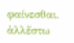φαίνεσθαι. ἀλλἔστω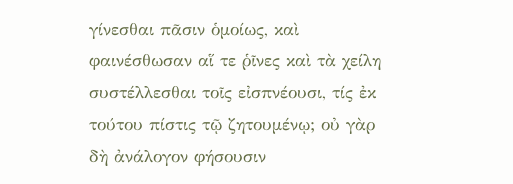γίνεσθαι πᾶσιν ὁμοίως, καὶ φαινέσθωσαν αἵ τε ῥῖνες καὶ τὰ χείλη συστέλλεσθαι τοῖς εἰσπνέουσι, τίς ἐκ τούτου πίστις τῷ ζητουμένῳ; οὐ γὰρ δὴ ἀνάλογον φήσουσιν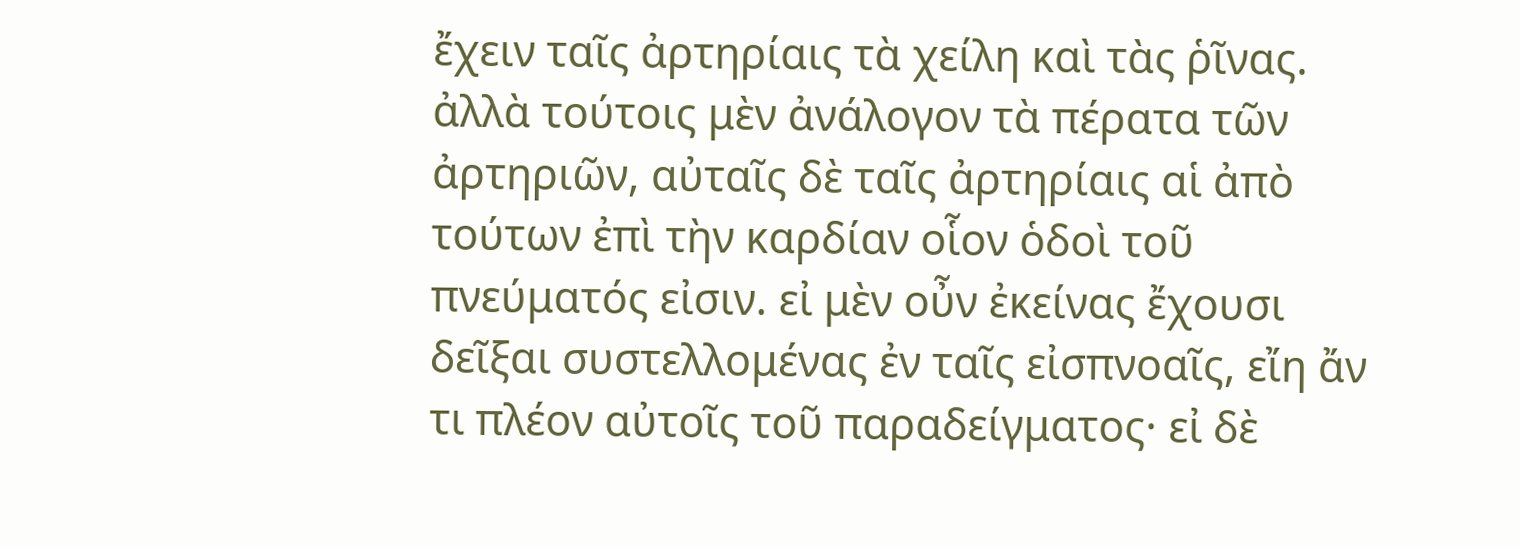ἔχειν ταῖς ἀρτηρίαις τὰ χείλη καὶ τὰς ῥῖνας. ἀλλὰ τούτοις μὲν ἀνάλογον τὰ πέρατα τῶν ἀρτηριῶν, αὐταῖς δὲ ταῖς ἀρτηρίαις αἱ ἀπὸ τούτων ἐπὶ τὴν καρδίαν οἷον ὁδοὶ τοῦ πνεύματός εἰσιν. εἰ μὲν οὖν ἐκείνας ἔχουσι δεῖξαι συστελλομένας ἐν ταῖς εἰσπνοαῖς, εἴη ἄν τι πλέον αὐτοῖς τοῦ παραδείγματος· εἰ δὲ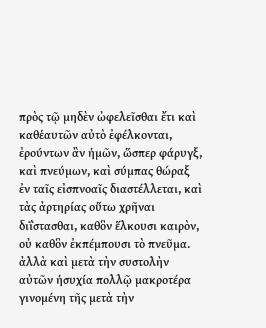πρὸς τῷ μηδὲν ὠφελεῖσθαι ἔτι καὶ καθἑαυτῶν αὐτὸ ἐφέλκονται, ἐρούντων ἂν ἡμῶν, ὥσπερ φάρυγξ, καὶ πνεύμων, καὶ σύμπας θώραξ ἐν ταῖς εἰσπνοαῖς διαστέλλεται, καὶ τὰς ἀρτηρίας οὕτω χρῆναι διΐστασθαι, καθὃν ἕλκουσι καιρὸν, οὐ καθὃν ἐκπέμπουσι τὸ πνεῦμα. ἀλλὰ καὶ μετὰ τὴν συστολὴν αὐτῶν ἡσυχία πολλῷ μακροτέρα γινομένη τῆς μετὰ τὴν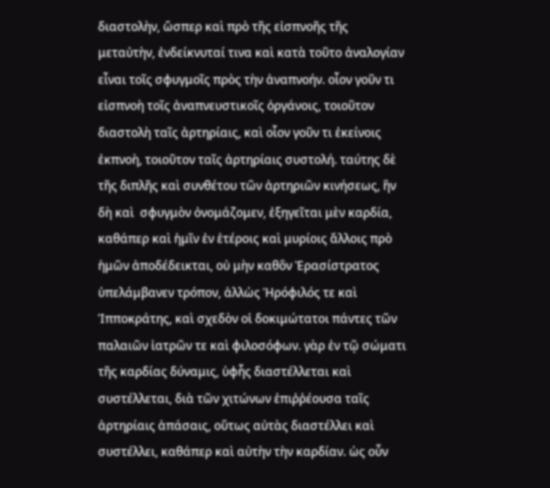διαστολὴν, ὥσπερ καὶ πρὸ τῆς εἰσπνοῆς τῆς μεταὐτὴν, ἐνδείκνυταί τινα καὶ κατὰ τοῦτο ἀναλογίαν εἶναι τοῖς σφυγμοῖς πρὸς τὴν ἀναπνοήν. οἷον γοῦν τι εἰσπνοὴ τοῖς ἀναπνευστικοῖς ὀργάνοις, τοιοῦτον διαστολὴ ταῖς ἀρτηρίαις, καὶ οἷον γοῦν τι ἐκείνοις ἐκπνοὴ, τοιοῦτον ταῖς ἀρτηρίαις συστολή. ταύτης δὲ τῆς διπλῆς καὶ συνθέτου τῶν ἀρτηριῶν κινήσεως, ἣν δὴ καὶ  σφυγμὸν ὀνομάζομεν, ἐξηγεῖται μὲν καρδία, καθάπερ καὶ ἡμῖν ἐν ἑτέροις καὶ μυρίοις ἄλλοις πρὸ ἡμῶν ἀποδέδεικται, οὐ μὴν καθὃν Ἐρασίστρατος ὑπελάμβανεν τρόπον, ἀλλὡς Ἡρόφιλός τε καὶ Ἱπποκράτης, καὶ σχεδὸν οἱ δοκιμώτατοι πάντες τῶν παλαιῶν ἰατρῶν τε καὶ φιλοσόφων. γὰρ ἐν τῷ σώματι τῆς καρδίας δύναμις, ὑφἧς διαστέλλεται καὶ συστέλλεται, διὰ τῶν χιτώνων ἐπιῤῥέουσα ταῖς ἀρτηρίαις ἁπάσαις, οὕτως αὐτὰς διαστέλλει καὶ συστέλλει, καθάπερ καὶ αὐτὴν τὴν καρδίαν. ὡς οὖν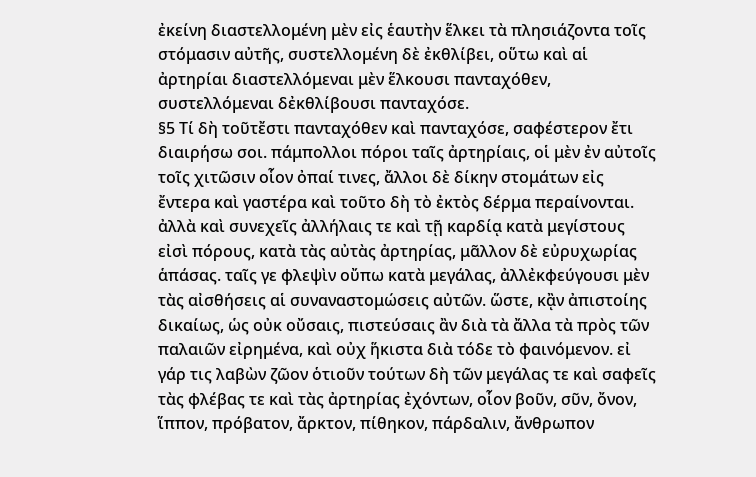ἐκείνη διαστελλομένη μὲν εἰς ἑαυτὴν ἕλκει τὰ πλησιάζοντα τοῖς στόμασιν αὐτῆς, συστελλομένη δὲ ἐκθλίβει, οὕτω καὶ αἱ ἀρτηρίαι διαστελλόμεναι μὲν ἕλκουσι πανταχόθεν, συστελλόμεναι δἐκθλίβουσι πανταχόσε.
§5 Τί δὴ τοῦτἔστι πανταχόθεν καὶ πανταχόσε, σαφέστερον ἔτι διαιρήσω σοι. πάμπολλοι πόροι ταῖς ἀρτηρίαις, οἱ μὲν ἐν αὐτοῖς τοῖς χιτῶσιν οἷον ὀπαί τινες, ἄλλοι δὲ δίκην στομάτων εἰς ἔντερα καὶ γαστέρα καὶ τοῦτο δὴ τὸ ἐκτὸς δέρμα περαίνονται. ἀλλὰ καὶ συνεχεῖς ἀλλήλαις τε καὶ τῇ καρδίᾳ κατὰ μεγίστους εἰσὶ πόρους, κατὰ τὰς αὐτὰς ἀρτηρίας, μᾶλλον δὲ εὐρυχωρίας ἁπάσας. ταῖς γε φλεψὶν οὔπω κατὰ μεγάλας, ἀλλἐκφεύγουσι μὲν τὰς αἰσθήσεις αἱ συναναστομώσεις αὐτῶν. ὥστε, κᾂν ἀπιστοίης δικαίως, ὡς οὐκ οὔσαις, πιστεύσαις ἂν διὰ τὰ ἄλλα τὰ πρὸς τῶν παλαιῶν εἰρημένα, καὶ οὐχ ἥκιστα διὰ τόδε τὸ φαινόμενον. εἰ γάρ τις λαβὼν ζῶον ὁτιοῦν τούτων δὴ τῶν μεγάλας τε καὶ σαφεῖς τὰς φλέβας τε καὶ τὰς ἀρτηρίας ἐχόντων, οἷον βοῦν, σῦν, ὄνον, ἵππον, πρόβατον, ἄρκτον, πίθηκον, πάρδαλιν, ἄνθρωπον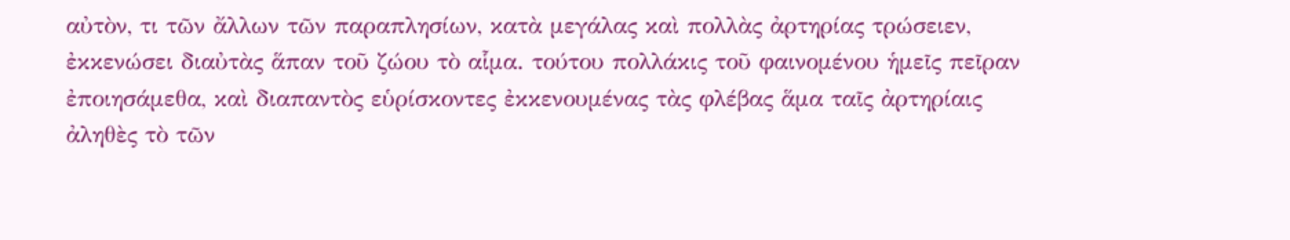αὐτὸν, τι τῶν ἄλλων τῶν παραπλησίων, κατὰ μεγάλας καὶ πολλὰς ἀρτηρίας τρώσειεν, ἐκκενώσει διαὐτὰς ἅπαν τοῦ ζώου τὸ αἷμα. τούτου πολλάκις τοῦ φαινομένου ἡμεῖς πεῖραν ἐποιησάμεθα, καὶ διαπαντὸς εὑρίσκοντες ἐκκενουμένας τὰς φλέβας ἅμα ταῖς ἀρτηρίαις ἀληθὲς τὸ τῶν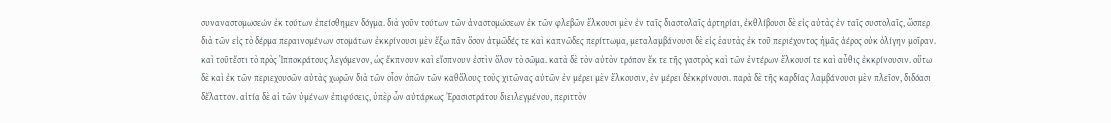συναναστομωσεών ἐκ τούτων ἐπείσθημεν δόγμα. διὰ γοῦν τούτων τῶν ἀναστομώσεων ἐκ τῶν φλεβῶν ἕλκουσι μὲν ἐν ταῖς διαστολαῖς ἀρτηρίαι, ἐκθλίβουσι δὲ εἰς αὐτὰς ἐν ταῖς συστολαῖς, ὥσπερ διὰ τῶν εἰς τὸ δέρμα περαινομένων στομάτων ἐκκρίνουσι μὲν ἔξω πᾶν ὅσον ἀτμῶδές τε καὶ καπνῶδες περίττωμα, μεταλαμβάνουσι δὲ εἰς ἑαυτὰς ἐκ τοῦ περιέχοντος ἡμᾶς ἀέρος οὐκ ὀλίγην μοῖραν. καὶ τοῦτἔστι τὸ πρὸς Ἱπποκράτους λεγόμενον, ὡς ἔκπνουν καὶ εἴσπνουν ἐστὶν ὅλον τὸ σῶμα. κατὰ δὲ τὸν αὐτὸν τρόπον ἔκ τε τῆς γαστρὸς καὶ τῶν ἐντέρων ἕλκουσί τε καὶ αὖθις ἐκκρίνουσιν. οὕτω δὲ καὶ ἐκ τῶν περιεχουσῶν αὐτὰς χωρῶν διὰ τῶν οἷον ὀπῶν τῶν καθὅλους τοὺς χιτῶνας αὐτῶν ἐν μέρει μὲν ἕλκουσιν, ἐν μέρει δἐκκρίνουσι. παρὰ δὲ τῆς καρδίας λαμβάνουσι μὲν πλεῖον, διδόασι δἔλαττον. αἰτία δὲ αἱ τῶν ὑμένων ἐπιφύσεις, ὑπὲρ ὧν αὐτάρκως Ἐρασιστράτου διειλεγμένου, περιττὸν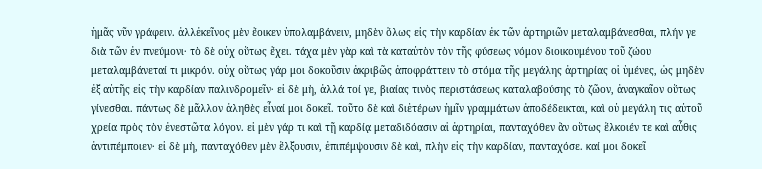ἡμᾶς νῦν γράφειν. ἀλλἐκεῖνος μὲν ἔοικεν ὑπολαμβάνειν, μηδὲν ὅλως εἰς τὴν καρδίαν ἐκ τῶν ἀρτηριῶν μεταλαμβάνεσθαι, πλήν γε διὰ τῶν ἐν πνεύμονι· τὸ δὲ οὐχ οὕτως ἔχει. τάχα μὲν γὰρ καὶ τὰ καταὐτὸν τὸν τῆς φύσεως νόμον διοικουμένου τοῦ ζώου μεταλαμβάνεταί τι μικρόν. οὐχ οὕτως γάρ μοι δοκοῦσιν ἀκριβῶς ἀποφράττειν τὸ στόμα τῆς μεγάλης ἀρτηρίας οἱ ὑμένες, ὡς μηδὲν ἐξ αὐτῆς εἰς τὴν καρδίαν παλινδρομεῖν· εἰ δὲ μὴ, ἀλλά τοί γε, βιαίας τινὸς περιστάσεως καταλαβούσης τὸ ζῶον, ἀναγκαῖον οὕτως γίνεσθαι. πάντως δὲ μᾶλλον ἀληθὲς εἶναί μοι δοκεῖ. τοῦτο δὲ καὶ διἑτέρων ἡμῖν γραμμάτων ἀποδέδεικται, καὶ οὐ μεγάλη τις αὐτοῦ χρεία πρὸς τὸν ἐνεστῶτα λόγον. εἰ μὲν γάρ τι καὶ τῇ καρδίᾳ μεταδιδόασιν αἱ ἀρτηρίαι, πανταχόθεν ἂν οὕτως ἕλκοιέν τε καὶ αὖθις ἀντιπέμποιεν· εἰ δὲ μὴ, πανταχόθεν μὲν ἕλξουσιν, ἐπιπέμψουσιν δὲ καὶ, πλὴν εἰς τὴν καρδίαν, πανταχόσε. καί μοι δοκεῖ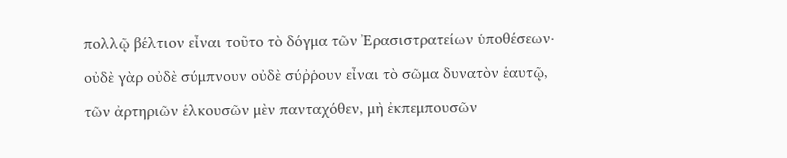πολλῷ βέλτιον εἶναι τοῦτο τὸ δόγμα τῶν Ἐρασιστρατείων ὑποθέσεων· οὐδὲ γὰρ οὐδὲ σύμπνουν οὐδὲ σύῤῥουν εἶναι τὸ σῶμα δυνατὸν ἑαυτῷ, τῶν ἀρτηριῶν ἑλκουσῶν μὲν πανταχόθεν, μὴ ἐκπεμπουσῶν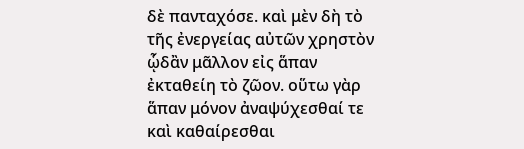δὲ πανταχόσε. καὶ μὲν δὴ τὸ τῆς ἐνεργείας αὐτῶν χρηστὸν ᾧδἂν μᾶλλον εἰς ἅπαν ἐκταθείη τὸ ζῶον. οὕτω γὰρ ἅπαν μόνον ἀναψύχεσθαί τε καὶ καθαίρεσθαι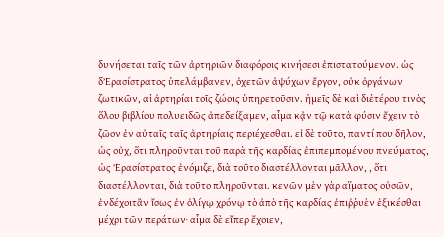δυνήσεται ταῖς τῶν ἀρτηριῶν διαφόροις κινήσεσι ἐπιστατούμενον. ὡς δἘρασίστρατος ὑπελάμβανεν, ὀχετῶν ἀψύχων ἔργον, οὐκ ὀργάνων ζωτικῶν, αἱ ἀρτηρίαι τοῖς ζώοις ὑπηρετοῦσιν. ἡμεῖς δὲ καὶ διἑτέρου τινὸς ὅλου βιβλίου πολυειδῶς ἀπεδείξαμεν, αἷμα κᾀν τῷ κατὰ φύσιν ἔχειν τὸ ζῶον ἐν αὐταῖς ταῖς ἀρτηρίαις περιέχεσθαι. εἰ δὲ τοῦτο, παντί που δῆλον, ὡς οὐχ, ὅτι πληροῦνται τοῦ παρὰ τῆς καρδίας ἐπιπεμπομένου πνεύματος, ὡς Ἐρασίστρατος ἐνόμιζε, διὰ τοῦτο διαστέλλονται μᾶλλον, , ὅτι διαστέλλονται, διὰ τοῦτο πληροῦνται. κενῶν μὲν γὰρ αἵματος οὐσῶν, ἐνδέχοιτἂν ἴσως ἐν ὀλίγῳ χρόνῳ τὸ ἀπὸ τῆς καρδίας ἐπιῤῥυὲν ἐξικέσθαι μέχρι τῶν περάτων· αἷμα δὲ εἴπερ ἔχοιεν,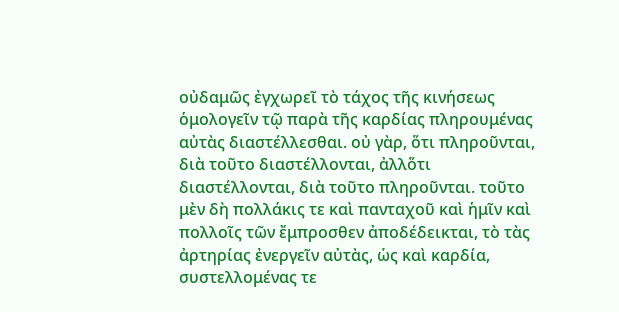οὐδαμῶς ἐγχωρεῖ τὸ τάχος τῆς κινήσεως ὁμολογεῖν τῷ παρὰ τῆς καρδίας πληρουμένας αὐτὰς διαστέλλεσθαι. οὐ γὰρ, ὅτι πληροῦνται, διὰ τοῦτο διαστέλλονται, ἀλλὅτι διαστέλλονται, διὰ τοῦτο πληροῦνται. τοῦτο μὲν δὴ πολλάκις τε καὶ πανταχοῦ καὶ ἡμῖν καὶ πολλοῖς τῶν ἔμπροσθεν ἀποδέδεικται, τὸ τὰς ἀρτηρίας ἐνεργεῖν αὐτὰς, ὡς καὶ καρδία, συστελλομένας τε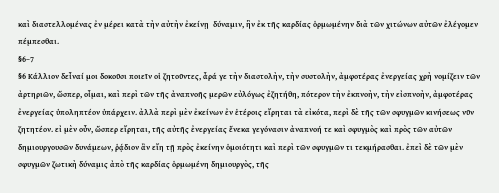καὶ διαστελλομένας ἐν μέρει κατὰ τὴν αὐτὴν ἐκείνῃ  δύναμιν, ἣν ἐκ τῆς καρδίας ὁρμωμένην διὰ τῶν χιτώνων αὐτῶν ἐλέγομεν πέμπεσθαι.
§6–7
§6 Κάλλιον δεἶναί μοι δοκοῦσι ποιεῖν οἱ ζητοῦντες, ἆρά γε τὴν διαστολὴν, τὴν συστολὴν, ἀμφοτέρας ἐνεργείας χρὴ νομίζειν τῶν ἀρτηριῶν, ὥσπερ, οἶμαι, καὶ περὶ τῶν τῆς ἀναπνοῆς μερῶν εὐλόγως ἐζητήθη, πότερον τὴν ἐκπνοὴν, τὴν εἰσπνοὴν, ἀμφοτέρας ἐνεργείας ὑποληπτέον ὑπάρχειν. ἀλλὰ περὶ μὲν ἐκείνων ἐν ἑτέροις εἴρηται τὰ εἰκότα, περὶ δὲ τῆς τῶν σφυγμῶν κινήσεως νῦν ζητητέον. εἰ μὲν οὖν, ὥσπερ εἴρηται, τῆς αὐτῆς ἐνεργείας ἕνεκα γεγόνασιν ἀναπνοή τε καὶ σφυγμὸς καὶ πρὸς τῶν αὐτῶν δημιουργουσῶν δυνάμεων, ῥᾴδιον ἂν εἴη τῇ πρὸς ἐκείνην ὁμοιότητι καὶ περὶ τῶν σφυγμῶν τι τεκμήρασθαι. ἐπεὶ δὲ τῶν μὲν σφυγμῶν ζωτικὴ δύναμις ἀπὸ τῆς καρδίας ὁρμωμένη δημιουργὸς, τῆς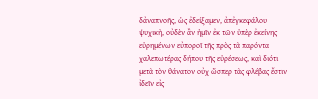δἀναπνοῆς, ὡς ἐδείξαμεν, ἀπἐγκεφάλου ψυχικὴ, οὐδὲν ἂν ἡμῖν ἐκ τῶν ὑπὲρ ἐκείνης εὑρημένων εὐποροῖ τῆς πρὸς τὰ παρόντα χαλεπωτέρας δήπου τῆς εὑρέσεως, καὶ διότι μετὰ τὸν θάνατον οὐχ ὥσπερ τὰς φλέβας ἔστιν ἰδεῖν εἰς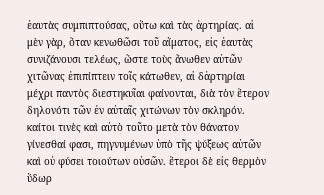ἑαυτὰς συμπιπτούσας, οὕτω καὶ τὰς ἀρτηρίας. αἱ μὲν γὰρ, ὅταν κενωθῶσι τοῦ αἵματος, εἰς ἑαυτὰς συνιζάνουσι τελέως, ὥστε τοὺς ἄνωθεν αὐτῶν χιτῶνας ἐπιπίπτειν τοῖς κάτωθεν, αἱ δἀρτηρίαι μέχρι παντὸς διεστηκυῖαι φαίνονται, διὰ τὸν ἕτερον δηλονότι τῶν ἐν αὐταῖς χιτώνων τὸν σκληρόν. καίτοι τινὲς καὶ αὐτὸ τοῦτο μετὰ τὸν θάνατον γίνεσθαί φασι, πηγνυμένων ὑπὸ τῆς ψύξεως αὐτῶν καὶ οὐ φύσει τοιούτων οὐσῶν. ἕτεροι δὲ εἰς θερμὸν ὕδωρ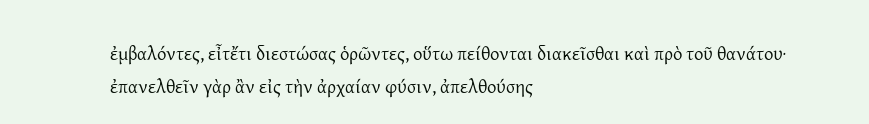ἐμβαλόντες, εἶτἔτι διεστώσας ὁρῶντες, οὕτω πείθονται διακεῖσθαι καὶ πρὸ τοῦ θανάτου· ἐπανελθεῖν γὰρ ἂν εἰς τὴν ἀρχαίαν φύσιν, ἀπελθούσης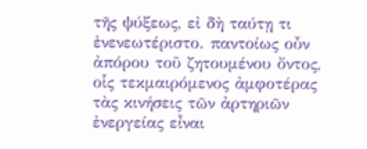τῆς ψύξεως, εἰ δὴ ταύτῃ τι ἐνενεωτέριστο. παντοίως οὖν ἀπόρου τοῦ ζητουμένου ὄντος, οἷς τεκμαιρόμενος ἀμφοτέρας τὰς κινήσεις τῶν ἀρτηριῶν ἐνεργείας εἶναι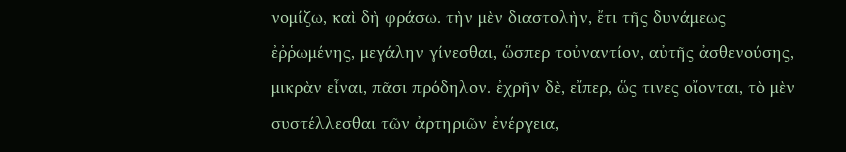νομίζω, καὶ δὴ φράσω. τὴν μὲν διαστολὴν, ἔτι τῆς δυνάμεως ἐῤῥωμένης, μεγάλην γίνεσθαι, ὥσπερ τοὐναντίον, αὐτῆς ἀσθενούσης, μικρὰν εἶναι, πᾶσι πρόδηλον. ἐχρῆν δὲ, εἴπερ, ὥς τινες οἴονται, τὸ μὲν συστέλλεσθαι τῶν ἀρτηριῶν ἐνέργεια,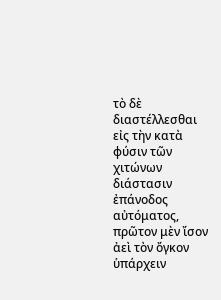τὸ δὲ διαστέλλεσθαι εἰς τὴν κατὰ φύσιν τῶν χιτώνων διάστασιν ἐπάνοδος αὐτόματος, πρῶτον μὲν ἴσον ἀεὶ τὸν ὄγκον ὑπάρχειν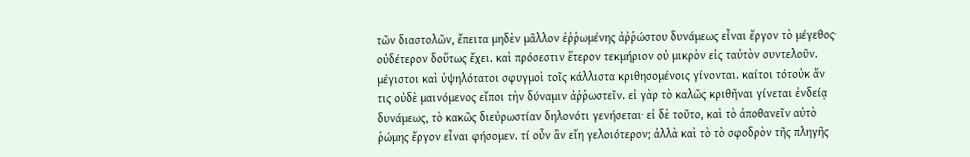τῶν διαστολῶν, ἔπειτα μηδὲν μᾶλλον ἐῤῥωμένης ἀῤῥώστου δυνάμεως εἶναι ἔργον τὸ μέγεθος· οὐδέτερον δοὕτως ἔχει. καὶ πρόσεστιν ἕτερον τεκμήριον οὐ μικρὸν εἰς ταὐτὸν συντελοῦν. μέγιστοι καὶ ὑψηλότατοι σφυγμοὶ τοῖς κάλλιστα κριθησομένοις γίνονται. καίτοι τότοὐκ ἄν τις οὐδὲ μαινόμενος εἴποι τὴν δύναμιν ἀῤῥωστεῖν. εἰ γὰρ τὸ καλῶς κριθῆναι γίνεται ἐνδείᾳ δυνάμεως, τὸ κακῶς διεὐρωστίαν δηλονότι γενήσεται· εἰ δὲ τοῦτο, καὶ τὸ ἀποθανεῖν αὐτὸ ῥώμης ἔργον εἶναι φήσομεν. τί οὖν ἂν εἴη γελοιότερον; ἀλλὰ καὶ τὸ τὸ σφοδρὸν τῆς πληγῆς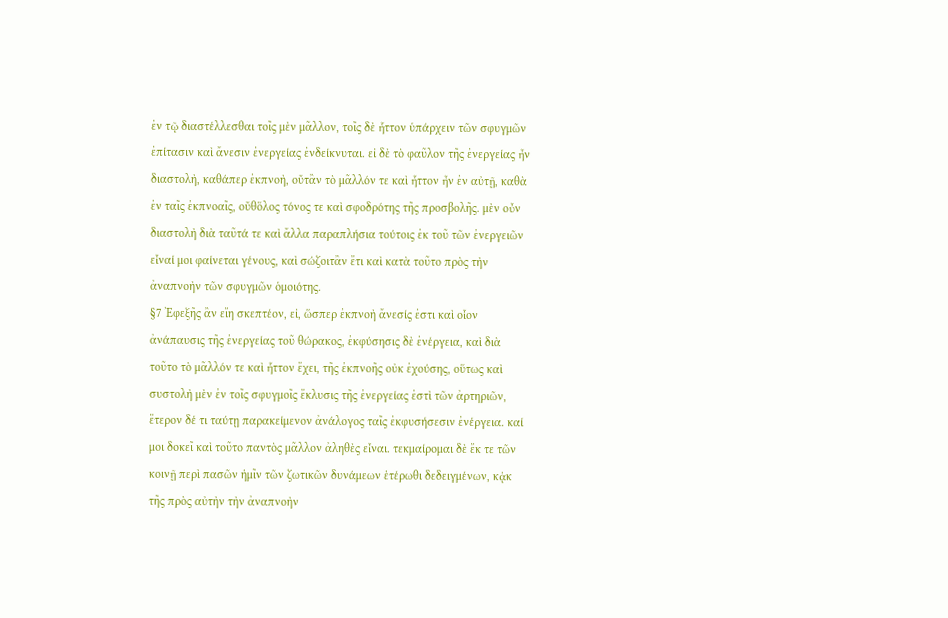ἐν τῷ διαστέλλεσθαι τοῖς μὲν μᾶλλον, τοῖς δὲ ἧττον ὑπάρχειν τῶν σφυγμῶν ἐπίτασιν καὶ ἄνεσιν ἐνεργείας ἐνδείκνυται. εἰ δὲ τὸ φαῦλον τῆς ἐνεργείας ἦν διαστολὴ, καθάπερ ἐκπνοὴ, οὔτἂν τὸ μᾶλλόν τε καὶ ἧττον ἦν ἐν αὐτῇ, καθὰ ἐν ταῖς ἐκπνοαῖς, οὔθὅλος τόνος τε καὶ σφοδρότης τῆς προσβολῆς. μὲν οὖν διαστολὴ διὰ ταῦτά τε καὶ ἄλλα παραπλήσια τούτοις ἐκ τοῦ τῶν ἐνεργειῶν εἶναί μοι φαίνεται γένους, καὶ σώζοιτἂν ἔτι καὶ κατὰ τοῦτο πρὸς τὴν ἀναπνοὴν τῶν σφυγμῶν ὁμοιότης.
§7 Ἐφεξῆς ἂν εἴη σκεπτέον, εἰ, ὥσπερ ἐκπνοὴ ἄνεσίς ἐστι καὶ οἷον ἀνάπαυσις τῆς ἐνεργείας τοῦ θώρακος, ἐκφύσησις δὲ ἐνέργεια, καὶ διὰ τοῦτο τὸ μᾶλλόν τε καὶ ἧττον ἔχει, τῆς ἐκπνοῆς οὐκ ἐχούσης, οὕτως καὶ συστολὴ μὲν ἐν τοῖς σφυγμοῖς ἔκλυσις τῆς ἐνεργείας ἐστὶ τῶν ἀρτηριῶν, ἕτερον δέ τι ταύτῃ παρακείμενον ἀνάλογος ταῖς ἐκφυσήσεσιν ἐνέργεια. καί μοι δοκεῖ καὶ τοῦτο παντὸς μᾶλλον ἀληθὲς εἶναι. τεκμαίρομαι δὲ ἔκ τε τῶν κοινῇ περὶ πασῶν ἡμῖν τῶν ζωτικῶν δυνάμεων ἑτέρωθι δεδειγμένων, κᾀκ τῆς πρὸς αὐτὴν τὴν ἀναπνοὴν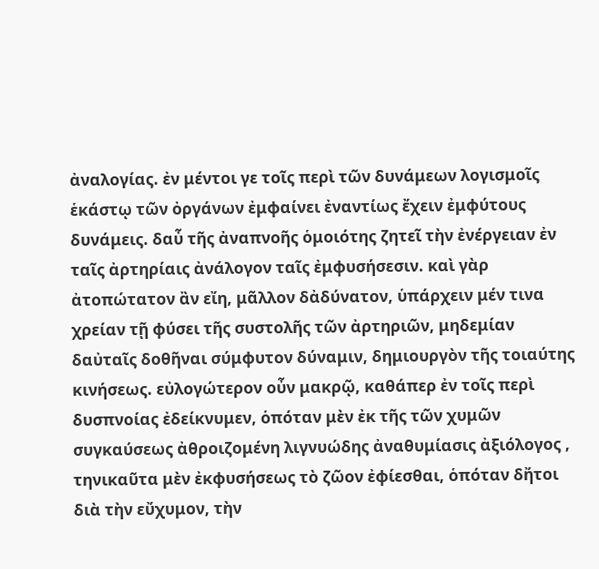ἀναλογίας. ἐν μέντοι γε τοῖς περὶ τῶν δυνάμεων λογισμοῖς ἑκάστῳ τῶν ὀργάνων ἐμφαίνει ἐναντίως ἔχειν ἐμφύτους δυνάμεις. δαὖ τῆς ἀναπνοῆς ὁμοιότης ζητεῖ τὴν ἐνέργειαν ἐν ταῖς ἀρτηρίαις ἀνάλογον ταῖς ἐμφυσήσεσιν. καὶ γὰρ ἀτοπώτατον ἂν εἴη, μᾶλλον δἀδύνατον, ὑπάρχειν μέν τινα χρείαν τῇ φύσει τῆς συστολῆς τῶν ἀρτηριῶν, μηδεμίαν δαὐταῖς δοθῆναι σύμφυτον δύναμιν, δημιουργὸν τῆς τοιαύτης κινήσεως. εὐλογώτερον οὖν μακρῷ, καθάπερ ἐν τοῖς περὶ δυσπνοίας ἐδείκνυμεν, ὁπόταν μὲν ἐκ τῆς τῶν χυμῶν συγκαύσεως ἀθροιζομένη λιγνυώδης ἀναθυμίασις ἀξιόλογος , τηνικαῦτα μὲν ἐκφυσήσεως τὸ ζῶον ἐφίεσθαι, ὁπόταν δἤτοι διὰ τὴν εὔχυμον, τὴν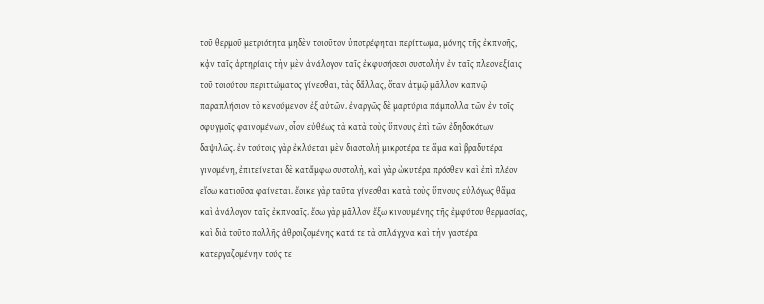τοῦ θερμοῦ μετριότητα μηδὲν τοιοῦτον ὑποτρέφηται περίττωμα, μόνης τῆς ἐκπνοῆς, κᾀν ταῖς ἀρτηρίαις τὴν μὲν ἀνάλογον ταῖς ἐκφυσήσεσι συστολὴν ἐν ταῖς πλεονεξίαις τοῦ τοιούτου περιττώματος γίνεσθαι, τὰς δἄλλας, ὅταν ἀτμῷ μᾶλλον καπνῷ παραπλήσιον τὸ κενούμενον ἐξ αὐτῶν. ἐναργῶς δὲ μαρτύρια πάμπολλα τῶν ἐν τοῖς σφυγμοῖς φαινομένων, οἷον εὐθέως τὰ κατὰ τοὺς ὕπνους ἐπὶ τῶν ἐδηδοκότων δαψιλῶς. ἐν τούτοις γὰρ ἐκλύεται μὲν διαστολὴ μικροτέρα τε ἅμα καὶ βραδυτέρα γινομένη, ἐπιτείνεται δὲ κατἄμφω συστολὴ, καὶ γὰρ ὠκυτέρα πρόσθεν καὶ ἐπὶ πλέον εἴσω κατιοῦσα φαίνεται. ἔοικε γὰρ ταῦτα γίνεσθαι κατὰ τοὺς ὕπνους εὐλόγως θἅμα καὶ ἀνάλογον ταῖς ἐκπνοαῖς. ἔσω γὰρ μᾶλλον ἔξω κινουμένης τῆς ἐμφύτου θερμασίας, καὶ διὰ τοῦτο πολλῆς ἀθροιζομένης κατά τε τὰ σπλάγχνα καὶ τὴν γαστέρα κατεργαζομένην τούς τε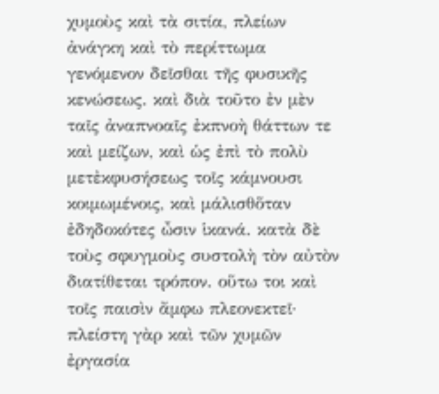χυμοὺς καὶ τὰ σιτία, πλείων ἀνάγκη καὶ τὸ περίττωμα γενόμενον δεῖσθαι τῆς φυσικῆς κενώσεως. καὶ διὰ τοῦτο ἐν μὲν ταῖς ἀναπνοαῖς ἐκπνοὴ θάττων τε καὶ μείζων, καὶ ὡς ἐπὶ τὸ πολὺ μετἐκφυσήσεως τοῖς κάμνουσι κοιμωμένοις, καὶ μάλισθὅταν ἐδηδοκότες ὦσιν ἱκανά. κατὰ δὲ τοὺς σφυγμοὺς συστολὴ τὸν αὐτὸν διατίθεται τρόπον. οὕτω τοι καὶ τοῖς παισὶν ἄμφω πλεονεκτεῖ· πλείστη γὰρ καὶ τῶν χυμῶν ἐργασία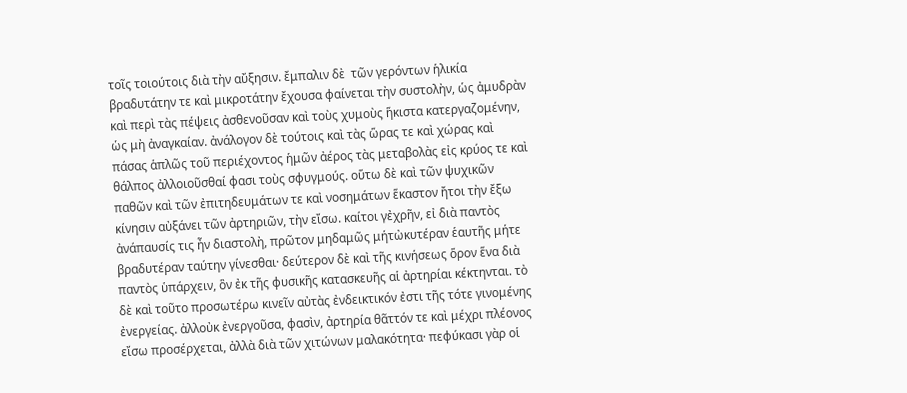τοῖς τοιούτοις διὰ τὴν αὔξησιν. ἔμπαλιν δὲ  τῶν γερόντων ἡλικία βραδυτάτην τε καὶ μικροτάτην ἔχουσα φαίνεται τὴν συστολὴν, ὡς ἀμυδρὰν καὶ περὶ τὰς πέψεις ἀσθενοῦσαν καὶ τοὺς χυμοὺς ἥκιστα κατεργαζομένην, ὡς μὴ ἀναγκαίαν. ἀνάλογον δὲ τούτοις καὶ τὰς ὥρας τε καὶ χώρας καὶ πάσας ἁπλῶς τοῦ περιέχοντος ἡμῶν ἀέρος τὰς μεταβολὰς εἰς κρύος τε καὶ θάλπος ἀλλοιοῦσθαί φασι τοὺς σφυγμούς. οὕτω δὲ καὶ τῶν ψυχικῶν παθῶν καὶ τῶν ἐπιτηδευμάτων τε καὶ νοσημάτων ἕκαστον ἤτοι τὴν ἔξω κίνησιν αὐξάνει τῶν ἀρτηριῶν, τὴν εἴσω. καίτοι γἐχρῆν, εἰ διὰ παντὸς ἀνάπαυσίς τις ἦν διαστολὴ, πρῶτον μηδαμῶς μήτὠκυτέραν ἑαυτῆς μήτε βραδυτέραν ταύτην γίνεσθαι· δεύτερον δὲ καὶ τῆς κινήσεως ὅρον ἕνα διὰ παντὸς ὑπάρχειν, ὃν ἐκ τῆς φυσικῆς κατασκευῆς αἱ ἀρτηρίαι κέκτηνται. τὸ δὲ καὶ τοῦτο προσωτέρω κινεῖν αὐτὰς ἐνδεικτικόν ἐστι τῆς τότε γινομένης ἐνεργείας. ἀλλοὐκ ἐνεργοῦσα, φασὶν, ἀρτηρία θᾶττόν τε καὶ μέχρι πλέονος εἴσω προσέρχεται, ἀλλὰ διὰ τῶν χιτώνων μαλακότητα· πεφύκασι γὰρ οἱ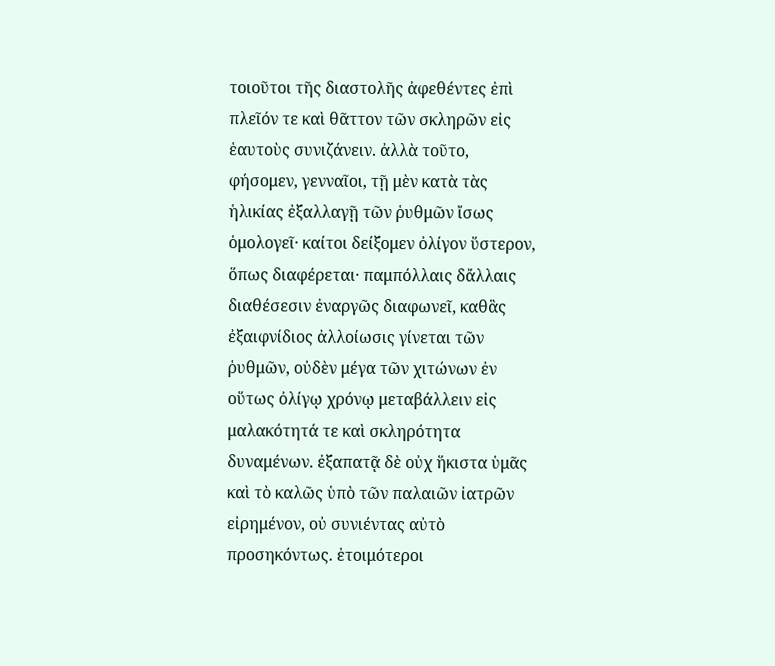τοιοῦτοι τῆς διαστολῆς ἀφεθέντες ἐπὶ πλεῖόν τε καὶ θᾶττον τῶν σκληρῶν εἰς ἑαυτοὺς συνιζάνειν. ἀλλὰ τοῦτο, φήσομεν, γενναῖοι, τῇ μὲν κατὰ τὰς ἡλικίας ἐξαλλαγῇ τῶν ῥυθμῶν ἴσως ὁμολογεῖ· καίτοι δείξομεν ὀλίγον ὕστερον, ὅπως διαφέρεται· παμπόλλαις δἄλλαις διαθέσεσιν ἐναργῶς διαφωνεῖ, καθἃς ἐξαιφνίδιος ἀλλοίωσις γίνεται τῶν ῥυθμῶν, οὐδὲν μέγα τῶν χιτώνων ἐν οὕτως ὀλίγῳ χρόνῳ μεταβάλλειν εἰς μαλακότητά τε καὶ σκληρότητα δυναμένων. ἐξαπατᾷ δὲ οὐχ ἥκιστα ὑμᾶς καὶ τὸ καλῶς ὑπὸ τῶν παλαιῶν ἰατρῶν εἰρημένον, οὐ συνιέντας αὐτὸ προσηκόντως. ἑτοιμότεροι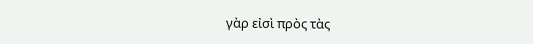γὰρ εἰσὶ πρὸς τὰς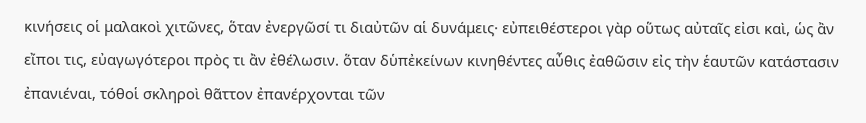κινήσεις οἱ μαλακοὶ χιτῶνες, ὅταν ἐνεργῶσί τι διαὐτῶν αἱ δυνάμεις· εὐπειθέστεροι γὰρ οὕτως αὐταῖς εἰσι καὶ, ὡς ἂν εἴποι τις, εὐαγωγότεροι πρὸς τι ἂν ἐθέλωσιν. ὅταν δὑπἐκείνων κινηθέντες αὖθις ἐαθῶσιν εἰς τὴν ἑαυτῶν κατάστασιν ἐπανιέναι, τόθοἱ σκληροὶ θᾶττον ἐπανέρχονται τῶν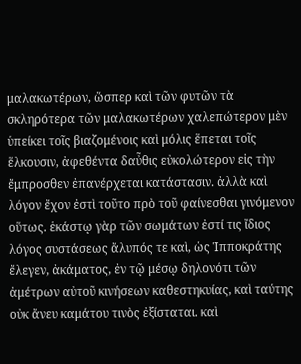μαλακωτέρων, ὥσπερ καὶ τῶν φυτῶν τὰ σκληρότερα τῶν μαλακωτέρων χαλεπώτερον μὲν ὑπείκει τοῖς βιαζομένοις καὶ μόλις ἕπεται τοῖς ἕλκουσιν, ἀφεθέντα δαὖθις εὐκολώτερον εἰς τὴν ἔμπροσθεν ἐπανέρχεται κατάστασιν. ἀλλὰ καὶ λόγον ἔχον ἐστὶ τοῦτο πρὸ τοῦ φαίνεσθαι γινόμενον οὕτως. ἑκάστῳ γὰρ τῶν σωμάτων ἐστί τις ἴδιος λόγος συστάσεως ἄλυπός τε καὶ, ὡς Ἱπποκράτης ἔλεγεν, ἀκάματος, ἐν τῷ μέσῳ δηλονότι τῶν ἀμέτρων αὐτοῦ κινήσεων καθεστηκυίας, καὶ ταύτης οὐκ ἄνευ καμάτου τινὸς ἐξίσταται. καὶ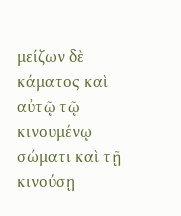μείζων δὲ κάματος καὶ αὐτῷ τῷ κινουμένῳ σώματι καὶ τῇ κινούσῃ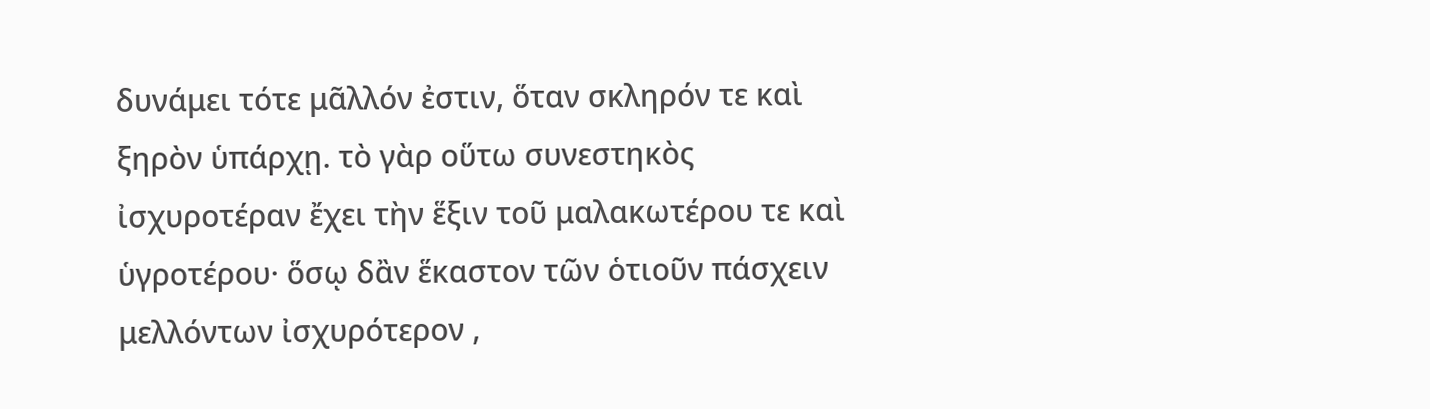δυνάμει τότε μᾶλλόν ἐστιν, ὅταν σκληρόν τε καὶ ξηρὸν ὑπάρχῃ. τὸ γὰρ οὕτω συνεστηκὸς ἰσχυροτέραν ἔχει τὴν ἕξιν τοῦ μαλακωτέρου τε καὶ ὑγροτέρου· ὅσῳ δἂν ἕκαστον τῶν ὁτιοῦν πάσχειν μελλόντων ἰσχυρότερον ,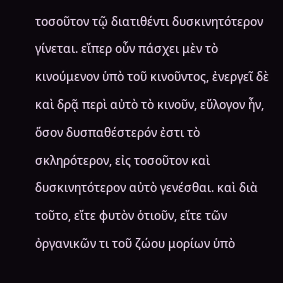τοσοῦτον τῷ διατιθέντι δυσκινητότερον γίνεται. εἴπερ οὖν πάσχει μὲν τὸ κινούμενον ὑπὸ τοῦ κινοῦντος, ἐνεργεῖ δὲ καὶ δρᾷ περὶ αὐτὸ τὸ κινοῦν, εὔλογον ἦν, ὅσον δυσπαθέστερόν ἐστι τὸ σκληρότερον, εἰς τοσοῦτον καὶ δυσκινητότερον αὐτὸ γενέσθαι. καὶ διὰ τοῦτο, εἴτε φυτὸν ὁτιοῦν, εἴτε τῶν ὀργανικῶν τι τοῦ ζώου μορίων ὑπὸ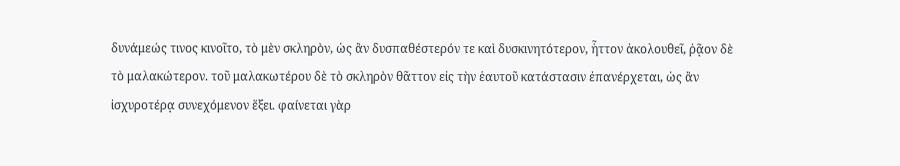δυνάμεώς τινος κινοῖτο, τὸ μὲν σκληρὸν, ὡς ἂν δυσπαθέστερόν τε καὶ δυσκινητότερον, ἧττον ἀκολουθεῖ, ῥᾷον δὲ τὸ μαλακώτερον. τοῦ μαλακωτέρου δὲ τὸ σκληρὸν θᾶττον εἰς τὴν ἑαυτοῦ κατάστασιν ἐπανέρχεται, ὡς ἂν ἰσχυροτέρᾳ συνεχόμενον ἕξει. φαίνεται γὰρ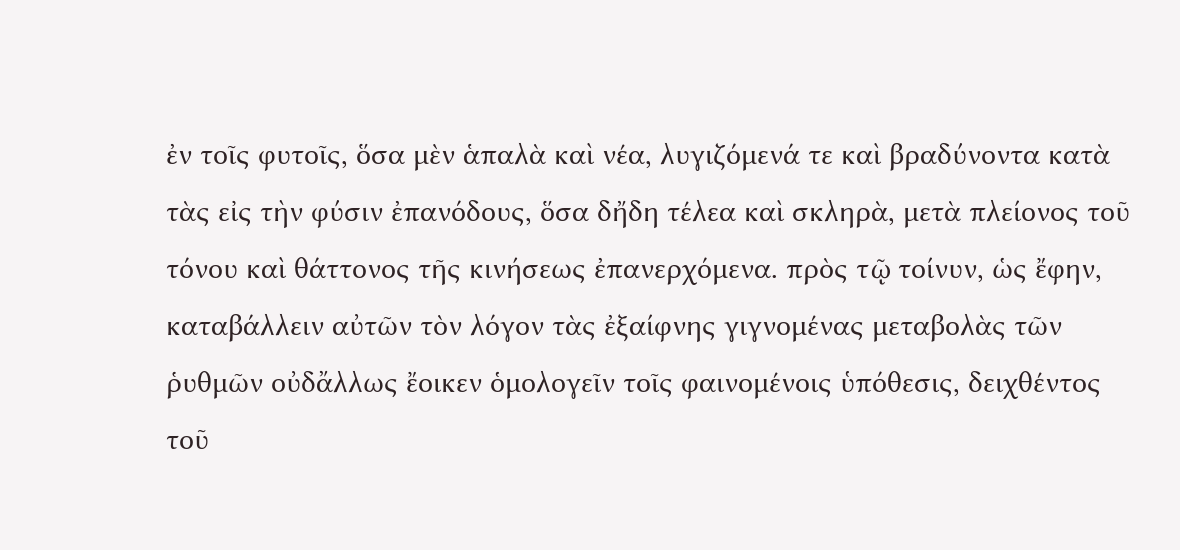ἐν τοῖς φυτοῖς, ὅσα μὲν ἁπαλὰ καὶ νέα, λυγιζόμενά τε καὶ βραδύνοντα κατὰ τὰς εἰς τὴν φύσιν ἐπανόδους, ὅσα δἤδη τέλεα καὶ σκληρὰ, μετὰ πλείονος τοῦ τόνου καὶ θάττονος τῆς κινήσεως ἐπανερχόμενα. πρὸς τῷ τοίνυν, ὡς ἔφην, καταβάλλειν αὐτῶν τὸν λόγον τὰς ἐξαίφνης γιγνομένας μεταβολὰς τῶν ῥυθμῶν οὐδἄλλως ἔοικεν ὁμολογεῖν τοῖς φαινομένοις ὑπόθεσις, δειχθέντος τοῦ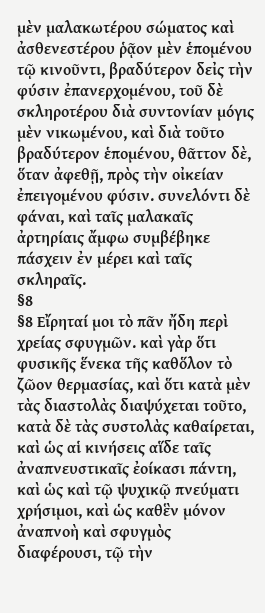μὲν μαλακωτέρου σώματος καὶ ἀσθενεστέρου ῥᾷον μὲν ἑπομένου τῷ κινοῦντι, βραδύτερον δεἰς τὴν φύσιν ἐπανερχομένου, τοῦ δὲ σκληροτέρου διὰ συντονίαν μόγις μὲν νικωμένου, καὶ διὰ τοῦτο βραδύτερον ἑπομένου, θᾶττον δὲ, ὅταν ἀφεθῇ, πρὸς τὴν οἰκείαν ἐπειγομένου φύσιν. συνελόντι δὲ φάναι, καὶ ταῖς μαλακαῖς ἀρτηρίαις ἄμφω συμβέβηκε πάσχειν ἐν μέρει καὶ ταῖς σκληραῖς.
§8
§8 Εἴρηταί μοι τὸ πᾶν ἤδη περὶ χρείας σφυγμῶν. καὶ γὰρ ὅτι φυσικῆς ἕνεκα τῆς καθὅλον τὸ ζῶον θερμασίας, καὶ ὅτι κατὰ μὲν τὰς διαστολὰς διαψύχεται τοῦτο, κατὰ δὲ τὰς συστολὰς καθαίρεται, καὶ ὡς αἱ κινήσεις αἵδε ταῖς ἀναπνευστικαῖς ἐοίκασι πάντη, καὶ ὡς καὶ τῷ ψυχικῷ πνεύματι χρήσιμοι, καὶ ὡς καθἓν μόνον ἀναπνοὴ καὶ σφυγμὸς διαφέρουσι, τῷ τὴν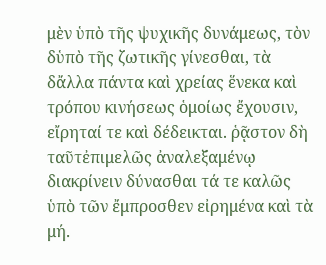μὲν ὑπὸ τῆς ψυχικῆς δυνάμεως, τὸν δὑπὸ τῆς ζωτικῆς γίνεσθαι, τὰ δἄλλα πάντα καὶ χρείας ἕνεκα καὶ τρόπου κινήσεως ὁμοίως ἔχουσιν, εἴρηταί τε καὶ δέδεικται. ῥᾷστον δὴ ταῦτἐπιμελῶς ἀναλεξαμένῳ διακρίνειν δύνασθαι τά τε καλῶς ὑπὸ τῶν ἔμπροσθεν εἰρημένα καὶ τὰ μή.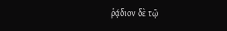ῥᾴδιον δὲ τῷ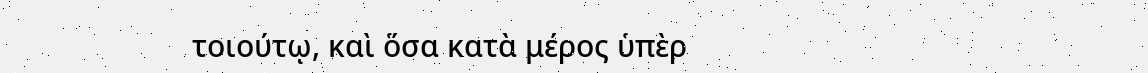τοιούτῳ, καὶ ὅσα κατὰ μέρος ὑπὲρ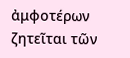ἀμφοτέρων ζητεῖται τῶν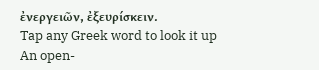ἐνεργειῶν, ἐξευρίσκειν.
Tap any Greek word to look it up
An open-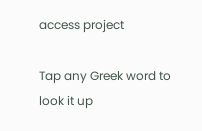access project

Tap any Greek word to look it up